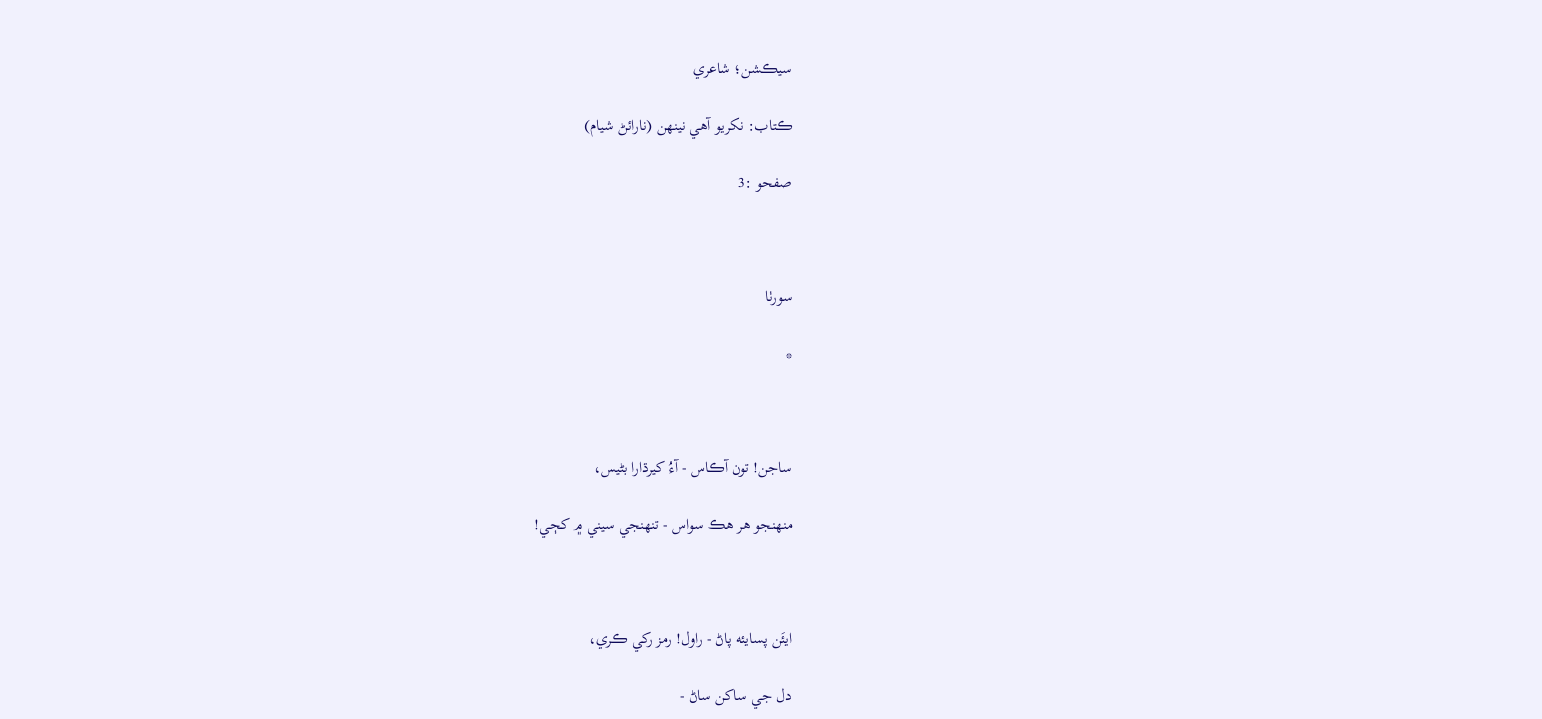سيڪشن؛ شاعري

ڪتاب: نکريو آهي نينهن (نارائڻ شيام)

صفحو :3



سورٺا

*



ساجن! تون آڪاس - آءُ کيرڌارا بڻيس،

منهنجو هر هڪ سواس - تنهنجي سيني ۾ کڄي!



ايئَن پسايئه پاڻ - راول! رمز رکي ڪري،

دل جي ساکن ساڻ -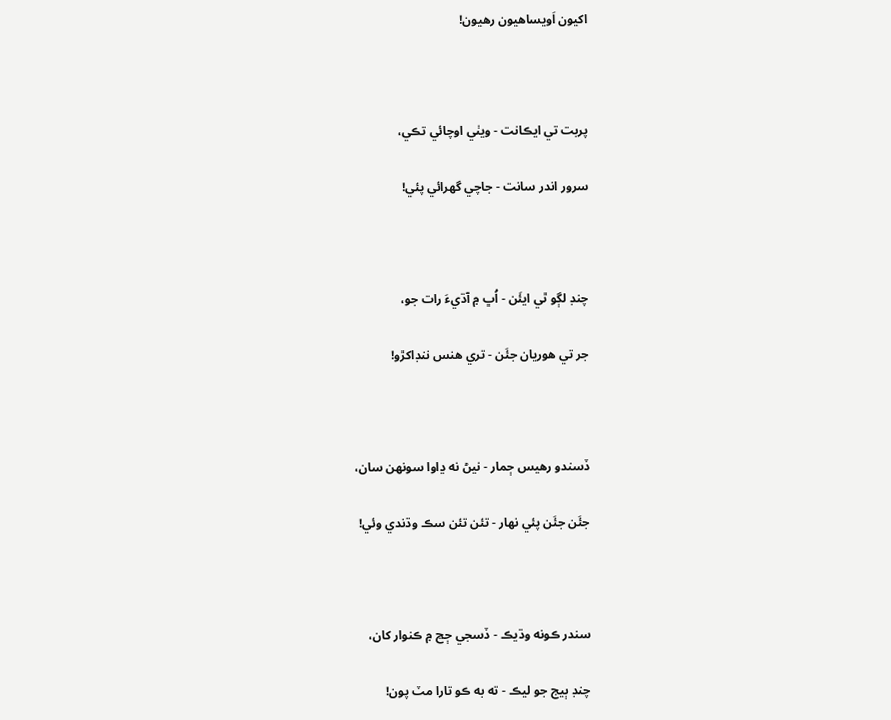اکيون اَويساهيون رهيون!



پربت تي ايڪانت - ويٺي اوچائي تڪي،

سرور اندر سانت - جاچي گهرائي پئي!



چنڊ لڳو ٿي ايئَن - اُڀ ۾ آڌيءَ رات جو،

جر تي هوريان جئَن - تري هنس ننڊاکڙو!



ڏسندو رهيس ڄمار - نيڻ نه ڍاوا سونهن سان،

جئَن جئَن پئي نهار - تئن تئن سڪ وڌندي وئي!



سندر ڪونه وڌيڪ - ڏسجي ڄڃ ۾ ڪنوار کان،

چنڊ ٻيج جو ليڪ - ته به ڪو تارا مٽ پون!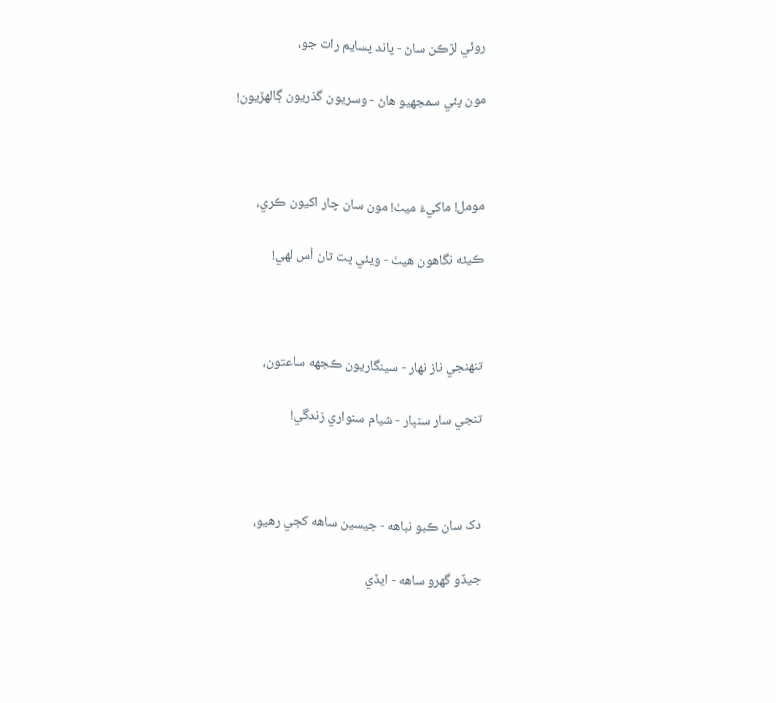روئي لڙڪن ساڻ - پاند پسايم رات جو،

مون پئي سمجهيو هاڻ - وسريون گذريون ڳالهڙيون!



مومل! ماکيءَ ميٺ! مون سان چار اکيون ڪري،

ڪيئه نگاهون هيٺ - ويئي ڀت تان اُس لهي!



تنهنجي ناز نهار - سينگاريون ڪجهه ساعتون،

تنجي سار سنڀار - شيام سنواري زندگي!



دک سان ڪبو نباهه - جيسين ساهه کڄي رهيو،

جيڏو گهرو ساهه - ايڏي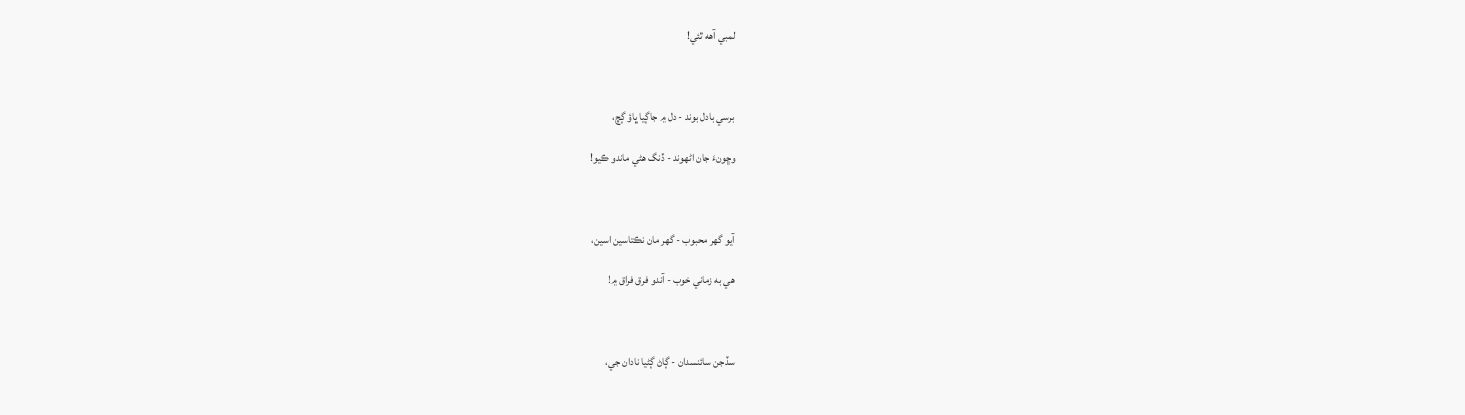لمبي آهه ٿئي!



برسي بادل بوند - دل ۾ جاڳيا ڀاؤ ڳچ،

وڇونءَ جان اڻهوند - ڏنگ هڻي ماندو ڪيو!



آيو گهر محبوب - گهر مان نڪتاسين اسين،

هي به زماني خوب - آندو فرق فراق ۾!



سڏجن سائنسدان - ڳاڻ ڳڻيا نادان جي،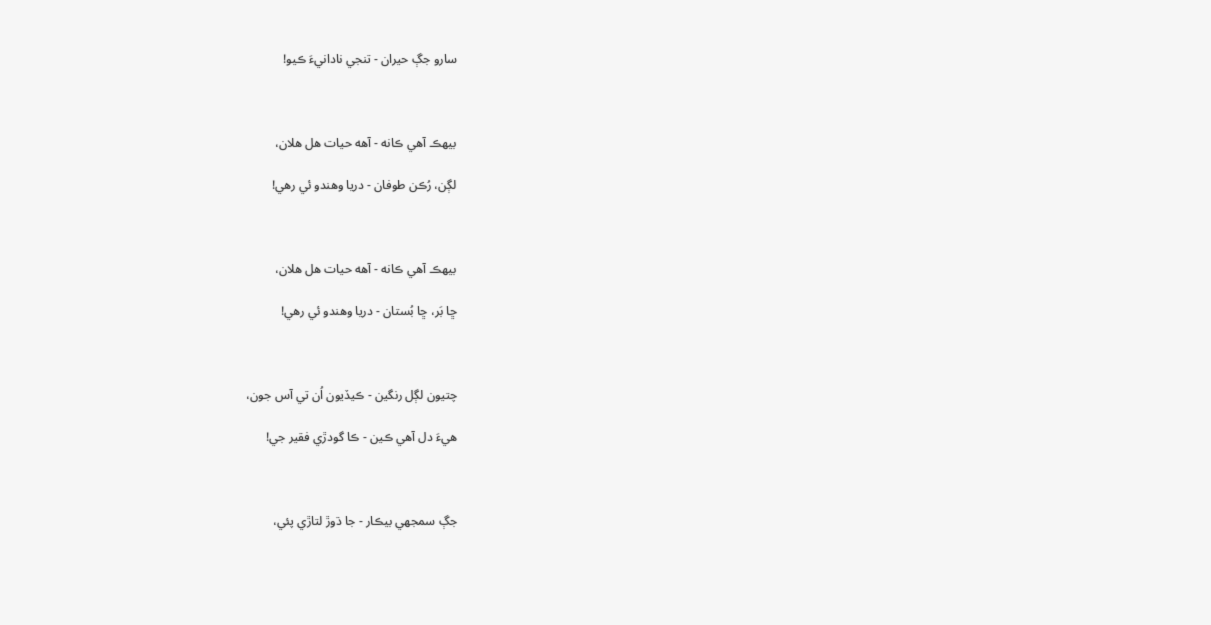سارو جڳ حيران - تنجي نادانيءَ ڪيو!



بيهڪ آهي ڪانه - آهه حيات هل هلان،

لڳن، رُڪن طوفان - دريا وهندو ئي رهي!



بيهڪ آهي ڪانه - آهه حيات هل هلان،

ڇا بَر، ڇا بُستان - دريا وهندو ئي رهي!



چتيون لڳل رنگين - ڪيڏيون اُن تي آس جون،

هيءَ دل آهي ڪين - ڪا گودڙي فقير جي!



جڳ سمجهي بيڪار - جا ڌوڙ لتاڙي پئي،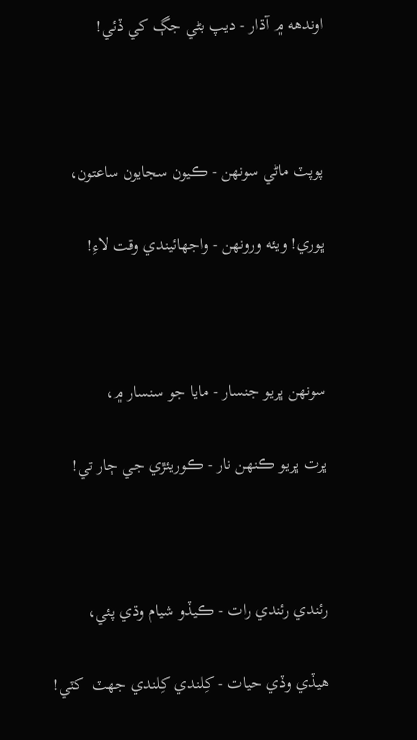اوندهه ۾ آڌار - ديپ بڻي جڳ کي ڏئي!



پوپٽ ماڻي سونهن - ڪيون سجايون ساعتون،

ڀوري! ويئه ورونهن - واجهائيندي وقت لاءِ!



سونهن ڀريو جنسار - مايا جو سنسار ۾،

ڀرت ڀريو ڪنهن نار - ڪوريئڙي جي ڄار تي!



رئندي رئندي رات - ڪيڏو شيام وڌي پئي،

هيڏي وڏي حيات - کِلندي کِلندي جهٽ  کٽي!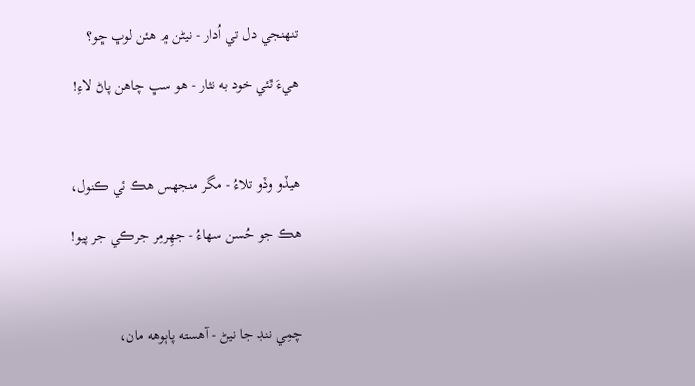تنهنجي دل تي اُدار - نيڻن ۾ هئن لوڀ ڇو؟

هيءَ ٿئي خود به نثار - هو سڀ چاهن پاڻ لاءِ!



هيڏو وڏو تلاءُ - مگر منجهس هڪ ئي ڪنول،

هڪ جو حُسن سهاءُ - جهِرمِر جرڪي جر پيو!



چمِي ننڊ جا نيڻ - آهسته پاٻوهه مان،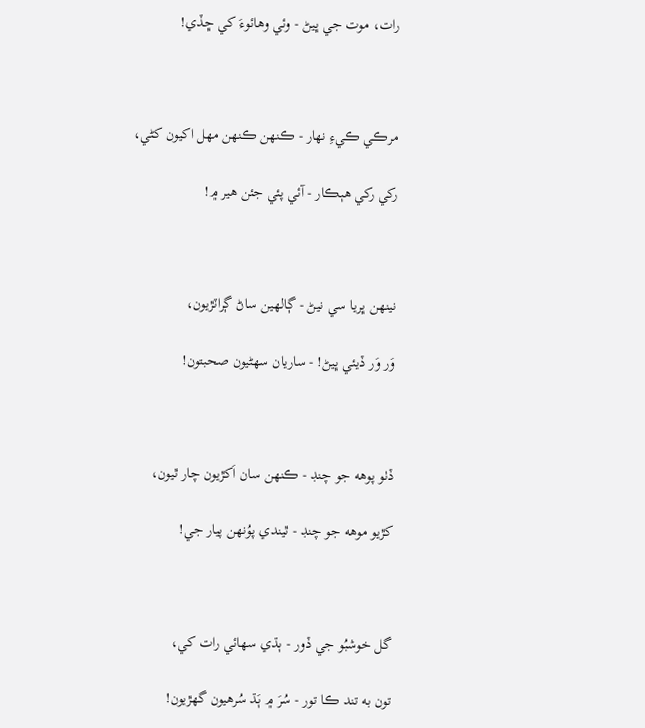رات، موت جي ڀيڻ - وئي وهائوءَ کي ڇڏي!



مرڪي ڪيءِ نهار - ڪنهن ڪنهن مهل اکيون کڻي،

رکي رکي هٻڪار - آئي پئي جئن هير ۾!



نينهن ڀريا سي نيڻ - ڳالهين ساڻ ڳراٽڙيون،

وَر وَر ڏيئي ڀيڻ! - ساريان سهڻيون صحبتون!



ڏٺو پوهه جو چنڊ - ڪنهن سان اَکڙيون چار ٿيون،

کڙيو موهه جو چنڊ - ٿيندي پوُنهن پيار جي!



گل خوشبُو جي ڏور - ٻڌي سهائي رات کي،

تون به تند ڪا تور - سُرَ ۾ ٻَڌ سُرهيون گهڙيون!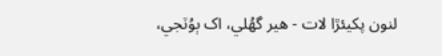لنون پکيئڙا لات - هير گهُلي، اک ٻوُٽجي،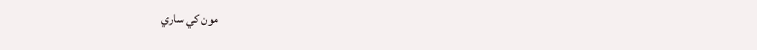مون کي ساري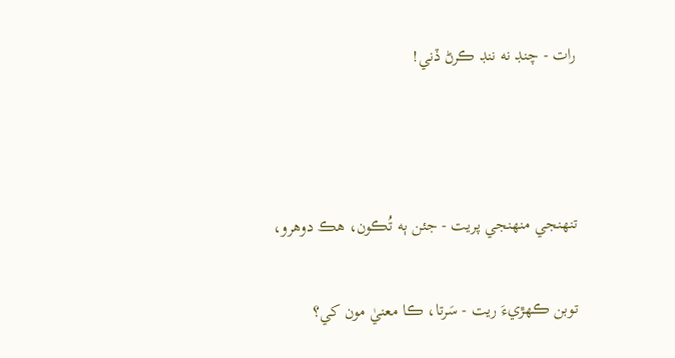رات - چنڊ نه ننڊ ڪرڻ ڏني!



تنهنجي منهنجي پريت - جئن ٻه تُڪون، هڪ دوهرو،

توبن ڪهڙيءَ ريت - سَرتا، ڪا معنيٰ مون کي؟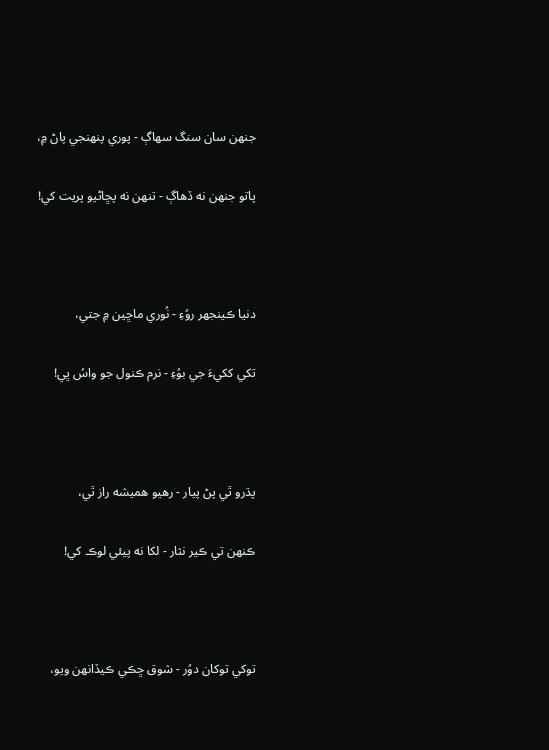جنهن سان سنگ سهاڳ - پوري پنهنجي پاڻ ۾،

پاتو جنهن نه ڏهاڳ - تنهن نه پڇاڻيو پريت کي!



دنيا ڪينجهر روُءِ - نُوري ماڇين ۾ جتي،

تکي ککيءَ جي بوُءِ - نرم ڪنول جو واسُ ڀي!



پڌرو ٿي پڻ پيار - رهيو هميشه راز ٿي،

ڪنهن تي ڪير نثار - لکا نه پيئي لوڪ کي!



توکي توکان دوُر - شوق ڇڪي ڪيڏانهن ويو،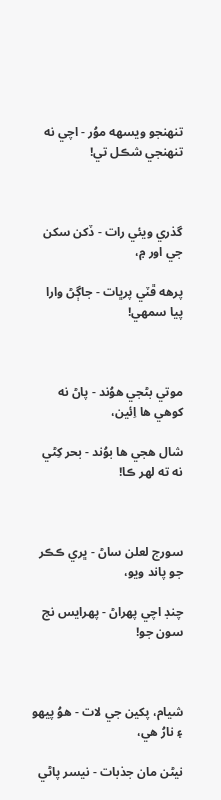تنهنجو ويسهه موُر - اچي نه تنهنجي شڪل تي!



گذري ويئي رات - ڏکن سکن جي اور ۾،

پرهه ڦٽي پرڀات - جاڳڻ وارا پيا سمهي!



موتي بڻجي هوُند - پاڻ نه کوهي ها اِئين،

شال هجي ها بوُند - بحر کِڻي نه ته لهر ڪا!



سورج لعلن ساڻ - ڀري ڪڪر جو پاند ويو،

چنڊ اچي پهراڻ - پهرايس نج سون جو!



شيام، پکين جي لات - هوُ پيهو ۽ نارُ هي،

نيڻن مان جذبات - نيسر پاڻي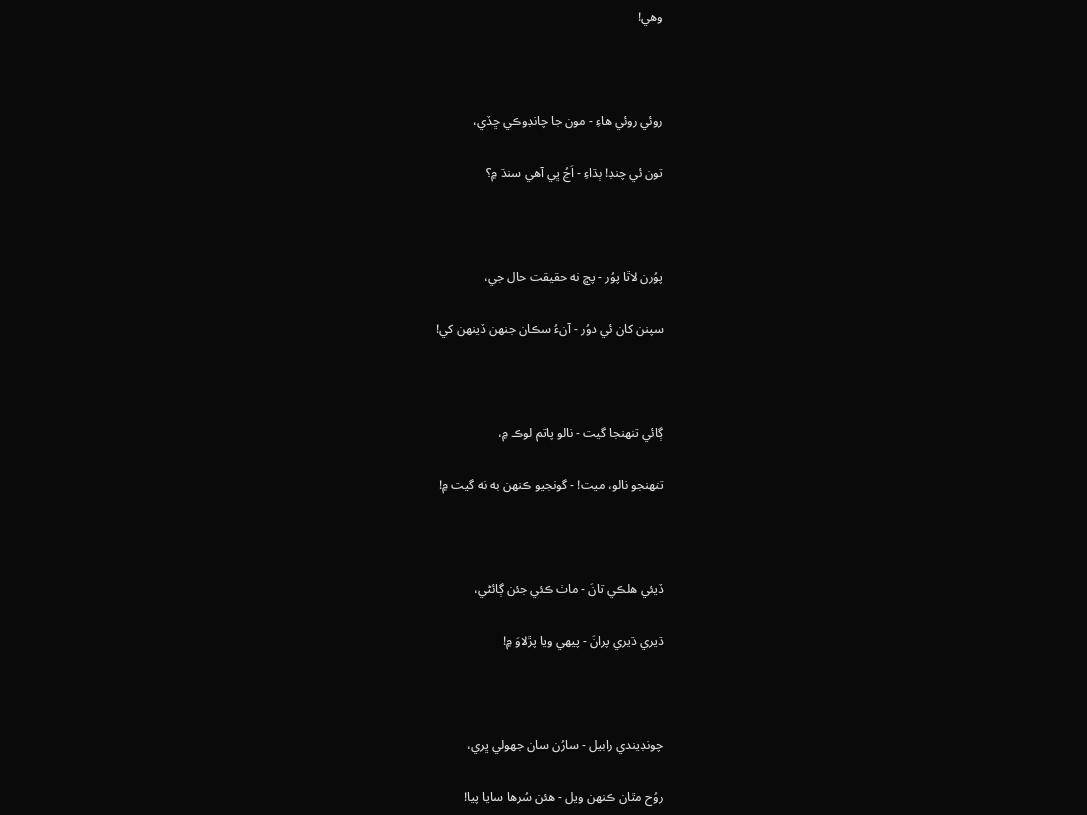وهي!



روئي روئي هاءِ - مون جا چانڊوڪي ڇڏي،

تون ئي چنڊ! ٻڌاءِ - اَڃُ ڀي آهي سنڌ ۾؟



پوُرن لاٿا پوُر - پڇ نه حقيقت حال جي،

سپنن کان ئي دوُر - آنءُ سڪان جنهن ڏينهن کي!



ڳائي تنهنجا گيت - نالو پاتم لوڪ ۾،

تنهنجو نالو، ميت! - گونجيو ڪنهن به نه گيت ۾!



ڏيئي هلڪي تانَ - ماٺ ڪئي جئن ڳائڻي،

ڌيري ڌيري پرانَ - پيهي ويا پڙلاوَ ۾!



چونڊيندي رابيل - سارُن سان جهولي ڀري،

روُح مٿان ڪنهن ويل - هئن سُرها سايا پيا!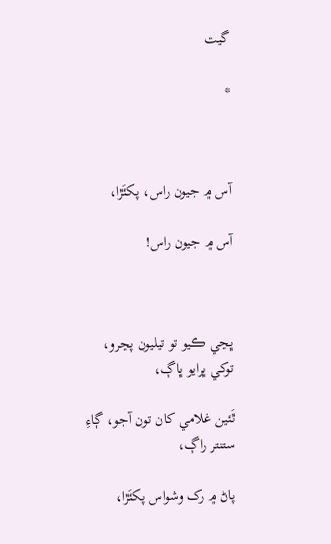گيت

*



آس ۾ جيون راس، پکئَڙا،

آس ۾ جيون راس!



ڀڃي ڪيو تو تيليون پڃرو، توکي ڀرايو ڀاڳ،

ٿَئين غلامي کان تون آجو، ڳاءِ ستنتر راڳ،

پاڻ ۾ رک وشواس پکئَڙا،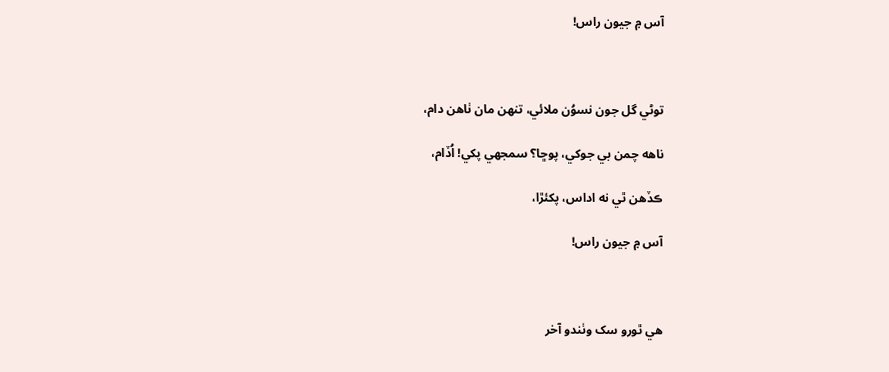آس ۾ جيون راس!



توڻي گل جون نسوُن ملائي، تنهن مان ٺاهن دام،

ناهه چمن بي جوکي، پوڇا؟ سمجهي پکي! اُڏام،

ڪڏهن ٿي نه اداس، پکئڙا،

آس ۾ جيون راس!



هي ٿورو سک وٺندو آخر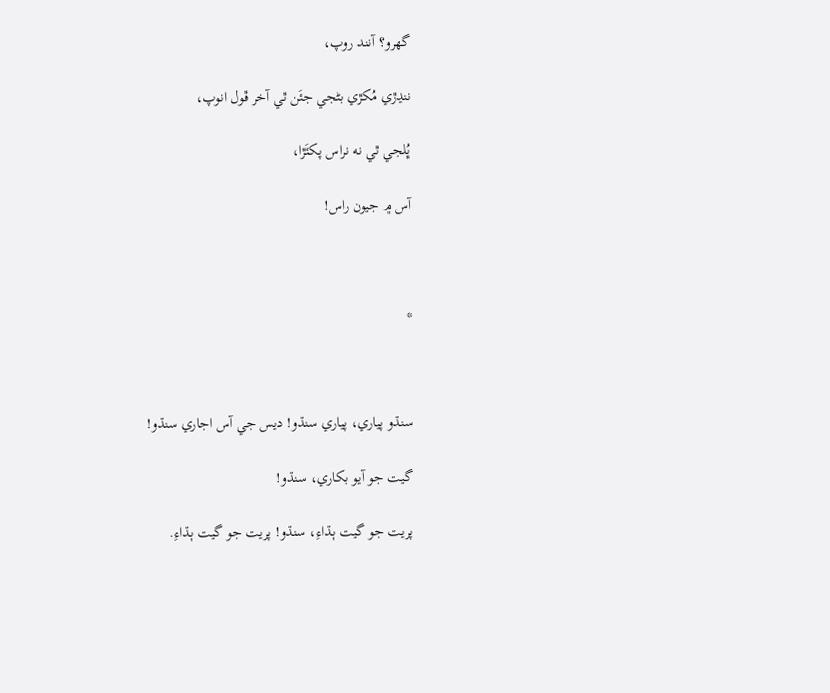گهرو؟ آنند روپ،

ننڍڙي مُکڙي بڻجي جئَن ٿي آخر ڦول انوپ،

ڀُلجي ٿي نه نراس پکئَڙا،

آس ۾ جيون راس!



*



سنڌو پياري، پياري سنڌو! ديس جي آس اجاري سنڌو!

گيت جو آيو بکاري، سنڌو!

پريت جو گيت ٻڌاءِ، سنڌو! پريت جو گيت ٻڌاءِ.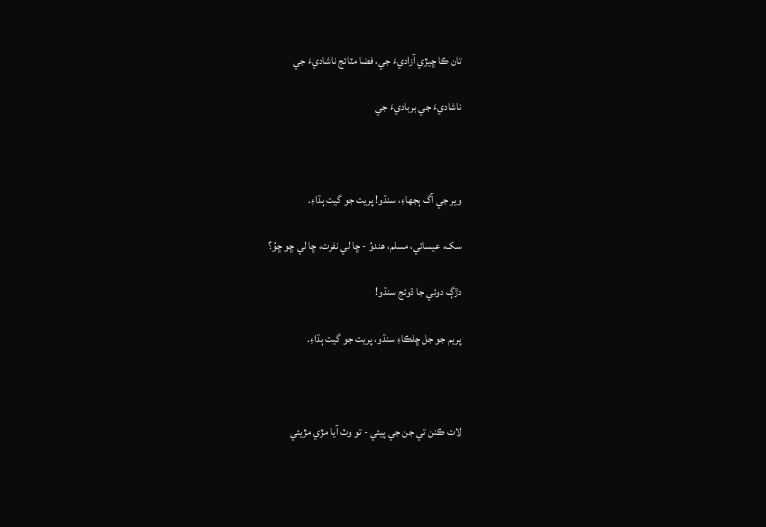تان ڪا ڇيڙي آزاديءَ جي، فضا مٽائج ناشاديءَ جي

ناشاديءَ جي برباديءَ جي



وير جي آگ ٻجهاءِ، سنڌو! پريت جو گيت ٻڌاءِ.

سک، عيسائي، مسلم، هندوُ - ڇا لي نفرت، ڇا لي ڇو ڇوُ؟

دڙڳ دوئي جا ڌوئج سنڌو!

پريم جو جل ڇلڪاءِ سنڌو، پريت جو گيت ٻڌاءِ.



لات ڪنن تي جن جي پيئي - تو وٽ آيا مڙي مڙيئي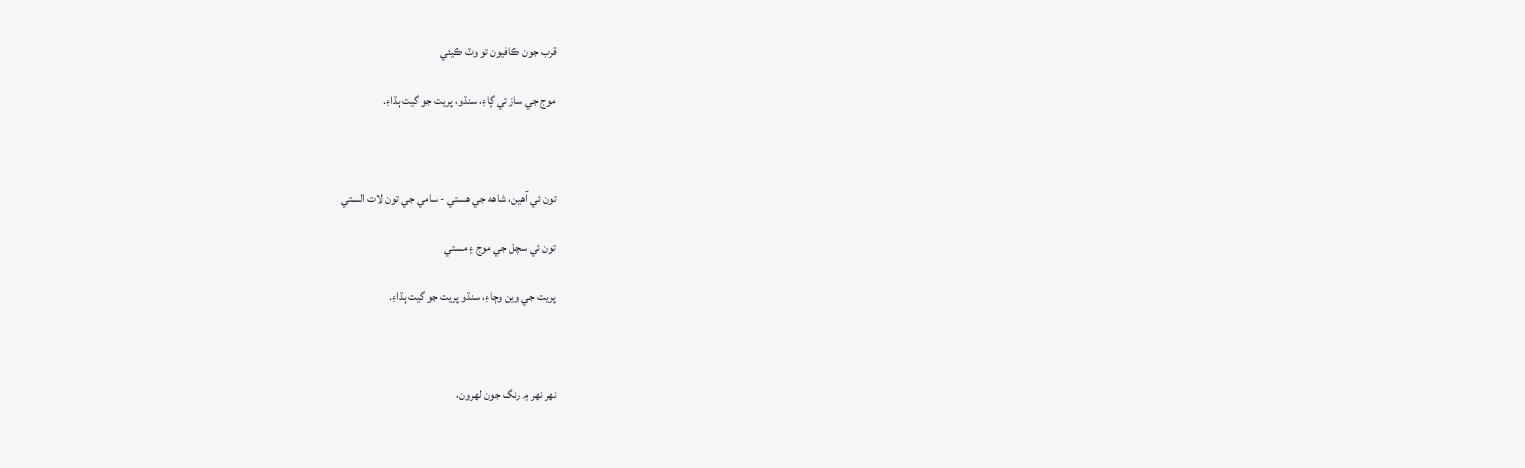قرب جون ڪافيون تو وٽ ڪيئي

موج جي ساز تي ڳاءِ، سنڌو، پريت جو گيت ٻڌاءِ.



تون ئي آهين، شاهه جي هستي - سامي جي تون لات الستي

تون ئي سچل جي موج ۽ مستي

پريت جي وين وڄاءِ، سنڌو پريت جو گيت ٻڌاءِ.



نهر نهر ۾ رنگ جون لهرون،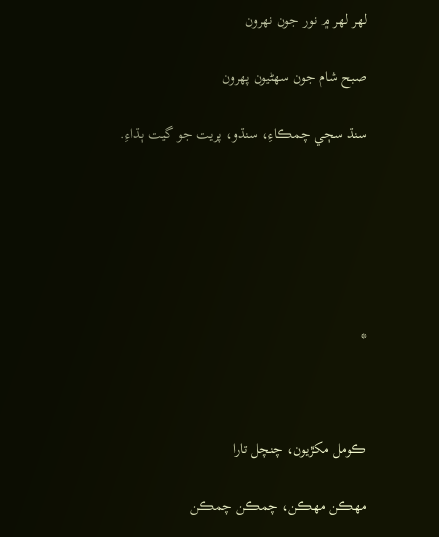لهر لهر ۾ نور جون نهرون

صبح شام جون سهڻيون پهرون

سنڌ سڄي چمڪاءِ، سنڌو، پريت جو گيت ٻڌاءِ.






*



ڪومل مکڙيون، چنچل تارا

مهڪن مهڪن، چمڪن چمڪن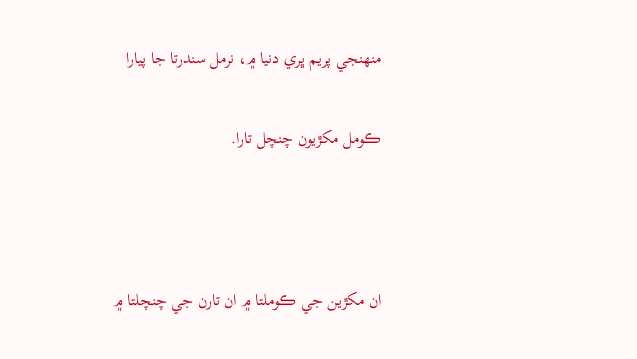منهنجي پريم ڀري دنيا ۾، نرمل سندرتا جا پيارا

ڪومل مکڙيون چنچل تارا.



ان مکڙين جي ڪوملتا ۾ ان تارن جي چنچلتا ۾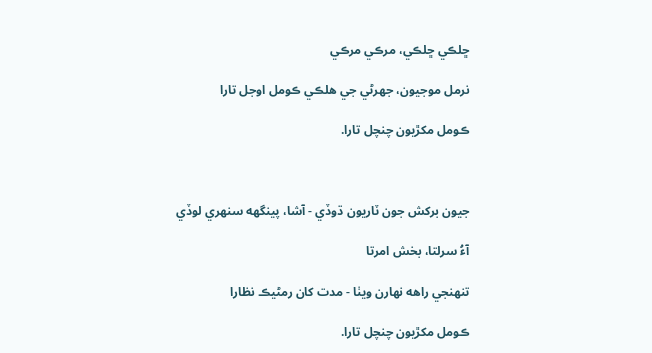ڇلڪي ڇلڪي، مرڪي مرڪي

نرمل موجيون، جهرڻي جي هلڪي ڪومل اوجل تارا

ڪومل مکڙيون چنچل تارا.



جيون برکش جون ٽاريون ڌوڏي - آشا، پينگهه سنهري لوڏي

آءُ سرلتا، بخش امرتا

تنهنجي راهه نهارن ويٺا - مدت کان رمڻيڪ نظارا

ڪومل مکڙيون چنچل تارا.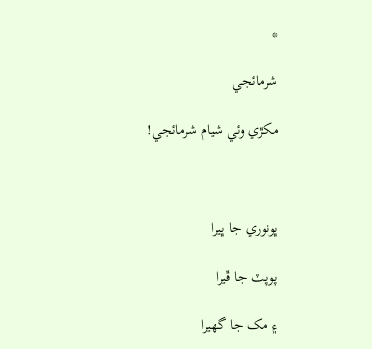*

شرمائجي

مکڙي وئي شيام شرمائجي!



ڀونوري جا ڀيرا

پوپٽ جا ڦيرا

۽ مک جا گهيرا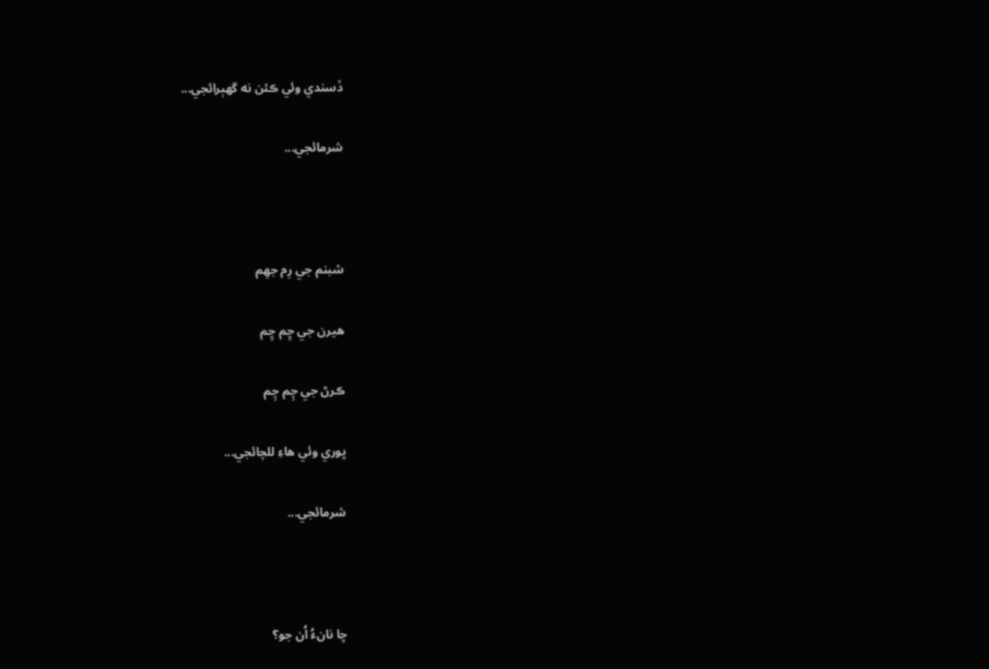ڏسندي وئي ڪئن نه گهٻرائجي...

شرمائجي...



شبنم جي رِم جهِم

هيرن جي ڇِم ڇِم

ڪرڻ جي چِم چِم

ڀوري وئي هاءِ للچائجي...

شرمائجي...



ڇا نانءُ اُن جو؟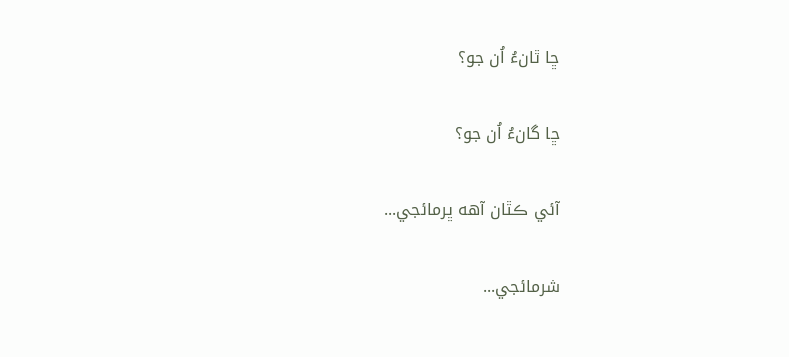ڇا ٿانءُ اُن جو؟

ڇا گانءُ اُن جو؟

آئي ڪٿان آهه ڀرمائجي...

شرمائجي...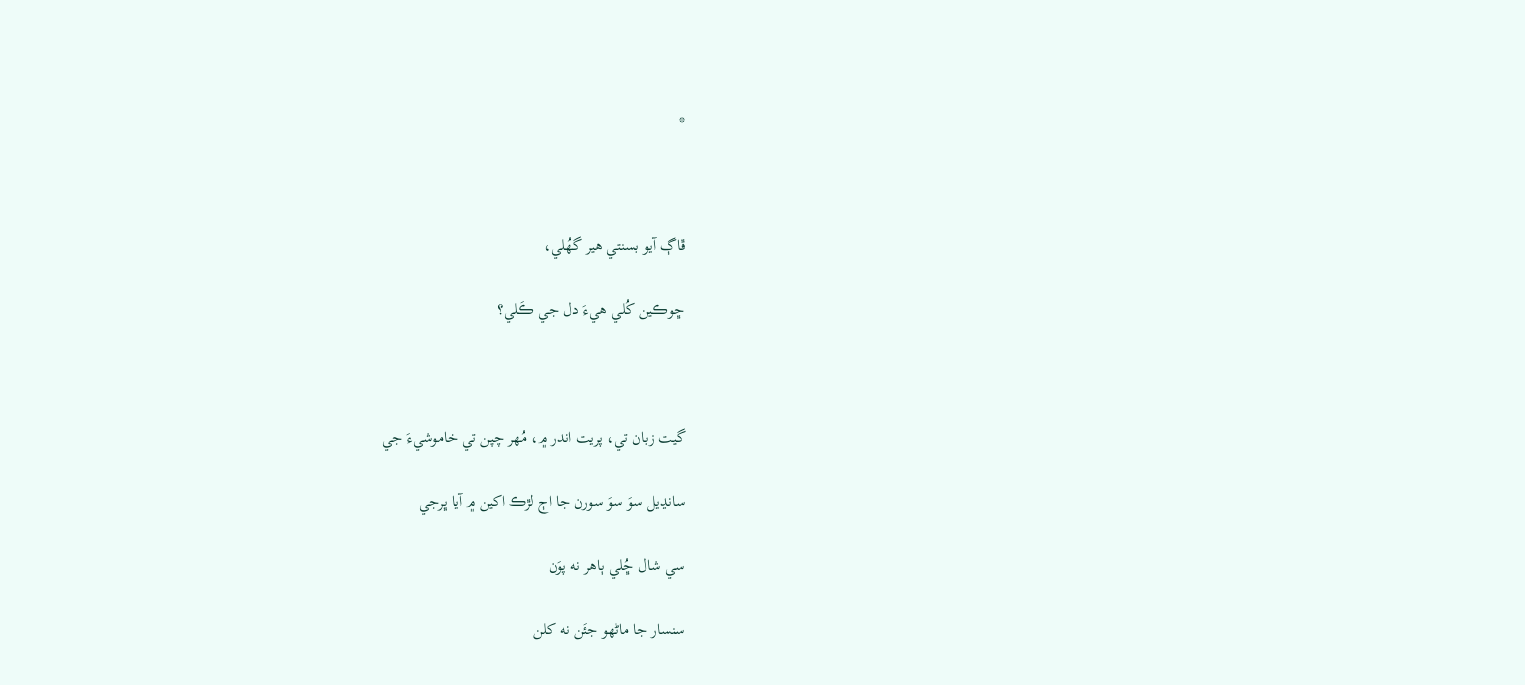*



ڦاڳ آيو بسنتي هير گهُلي،

ڇوڪين کُلي هيءَ دل جي ڪَلي؟



گيت زبان تي، پريت اندر ۾، مُهر چپن تي خاموشيءَ جي

سانڍيل سوَ سوَ سورن جا اڄ لڙڪ اکين ۾ آيا ڀرجي

سي شال ڇُلي ٻاهر نه پوَن

سنسار جا ماڻهو جئَن نه کلن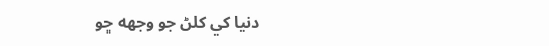دنيا کي کلڻ جو وجهه ڇو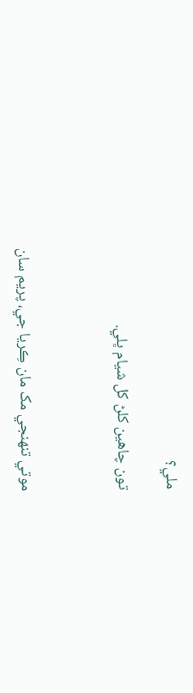ملي؟

تون چاهين کلڻ کل شيام ڀلي.



موتي تنهنجي مک مان ڪِريا جي، پريم سان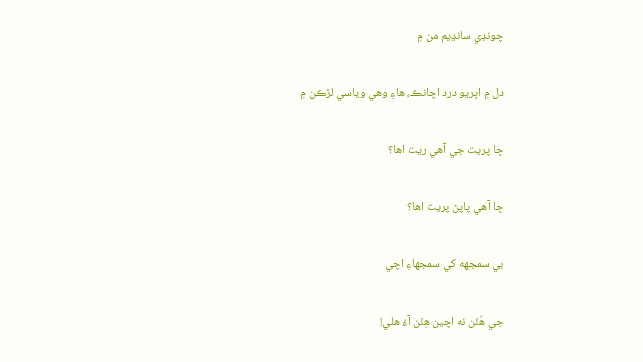چونڊي سانڍيم من ۾

دل ۾ اڀريو درد اچانڪ، هاءِ وهي وياسي لڙڪن ۾

ڇا پريت جي آهي ريت اها؟

ڇا آهي پاپڻ پريت اها؟

بي سمجهه کي سمجهاءِ اچي

جي هُئَن نه اچين هِئَن آءُ هلي!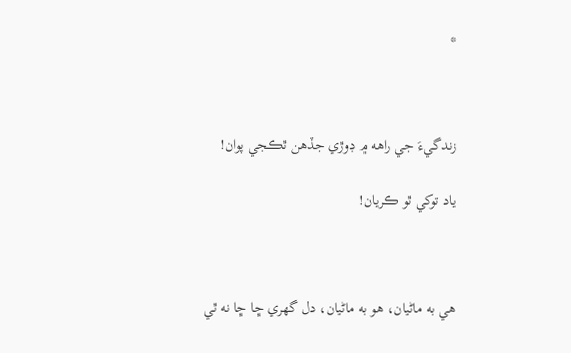*



زندگيءَ جي راهه ۾ ڊوڙي جڏهن ٿڪجي پوان!

ياد توکي ٿو ڪريان!



هي به ماڻيان، هو به ماڻيان، دل گهري ڇا ڇا نه ٿي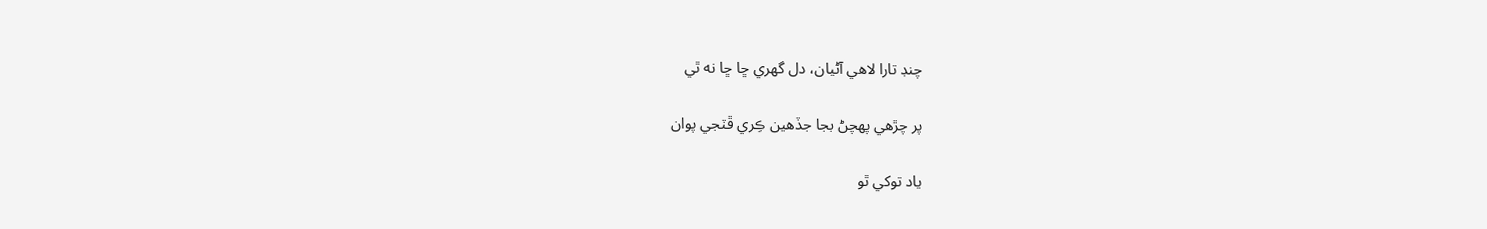چنڊ تارا لاهي آڻيان، دل گهري ڇا ڇا نه ٿي

پر چڙهي پهچڻ بجا جڏهين ڪِري ڦٽجي پوان

ياد توکي ٿو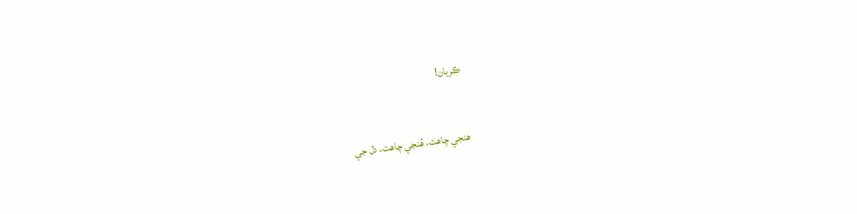ڪريان!



هنجي چاهت، هُنجي چاهت، دل جي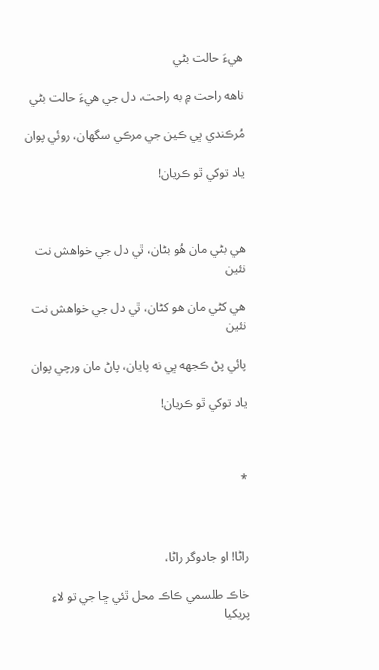هيءَ حالت بڻي

ناهه راحت ۾ به راحت، دل جي هيءَ حالت بڻي

مُرڪندي ڀي ڪين جي مرڪي سگهان، روئي پوان

ياد توکي ٿو ڪريان!



هي بڻي مان هُو بڻان، ٿي دل جي خواهش نت نئين

هي کڻي مان هو کڻان، ٿي دل جي خواهش نت نئين

پائي پڻ ڪجهه ڀي نه پايان، پاڻ مان ورچي پوان

ياد توکي ٿو ڪريان!



*



راڻا! او جادوگر راڻا،

خاڪ طلسمي ڪاڪ محل ٿئي ڇا جي تو لاءِ پريکيا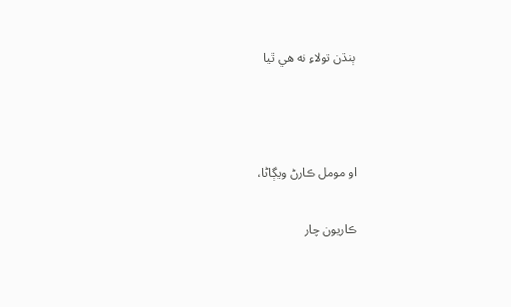ٻنڌن تولاءِ نه هي ٿيا



او مومل ڪارڻ ويڳاڻا،

ڪاريون چار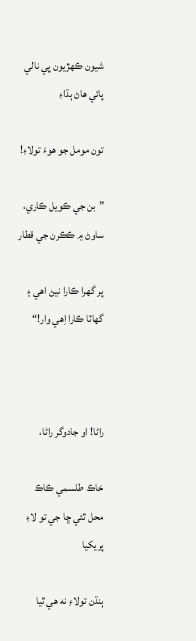شيون ڪهڙيون ڀي نالي پائي هاڻ ٻڌاءِ

تون مومل جو هوءَ تولاءِ!

”بن جي ڪويل ڪاري، ساوڻ ۾ ڪڪرن جي قطار

پر گهرا ڪارا نيڻ اهي ۽ گهاٽا ڪارا اِهي وار!“



راڻا! او جادوگر راڻا،

خاڪ طلسمي ڪاڪ محل ٿئي ڇا جي تو لاءِ پريکيا

ٻنڌن تولاءِ نه هي ٿيا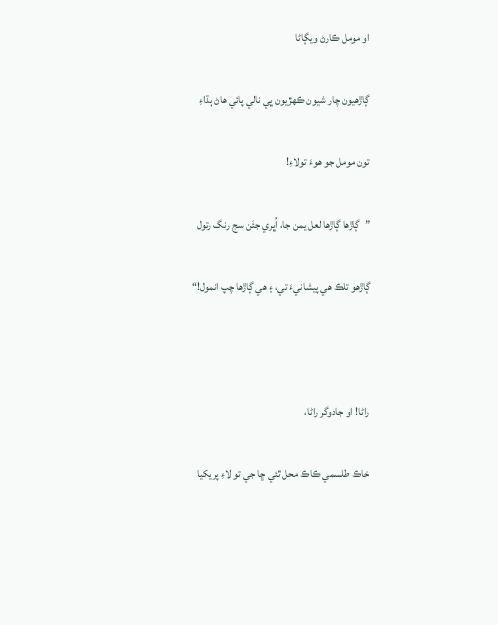او مومل ڪارڻ ويڳاڻا

ڳاڙهيون چار شيون ڪهڙيون ڀي نالي پائي هاڻ ٻڌاءِ

تون مومل جو هوءَ تولاءِ!

”ڳاڙها ڳاڙها لعل يمن جا، اُڀري جئَن سج رنگ رتول

ڳاڙهو تلڪ هي پيشانيءَ تي، ۽ هي ڳاڙها چپ انمول!“



راڻا! او جادوگر راڻا،

خاڪ طلسمي ڪاڪ محل ٿئي ڇا جي تو لاءِ پريکيا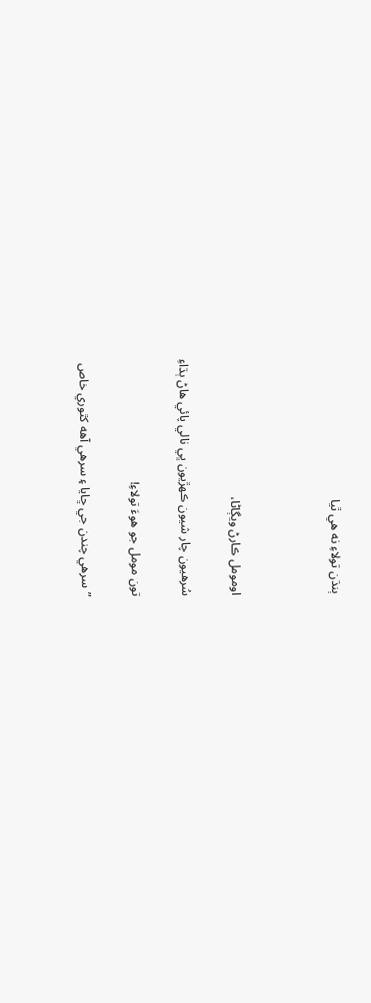ٻنڌن تولاءِ نه هي ٿيا



اومومل ڪارڻ ويڳاڻا،

سُرهيون چار شيون ڪهڙيون ڀي نالي پائي هاڻ ٻڌاءِ

تون مومل جو هوءَ تولاءِ!

”سرهي چندن جي ڇايا ۽ سرهي آهه کٿوري خاص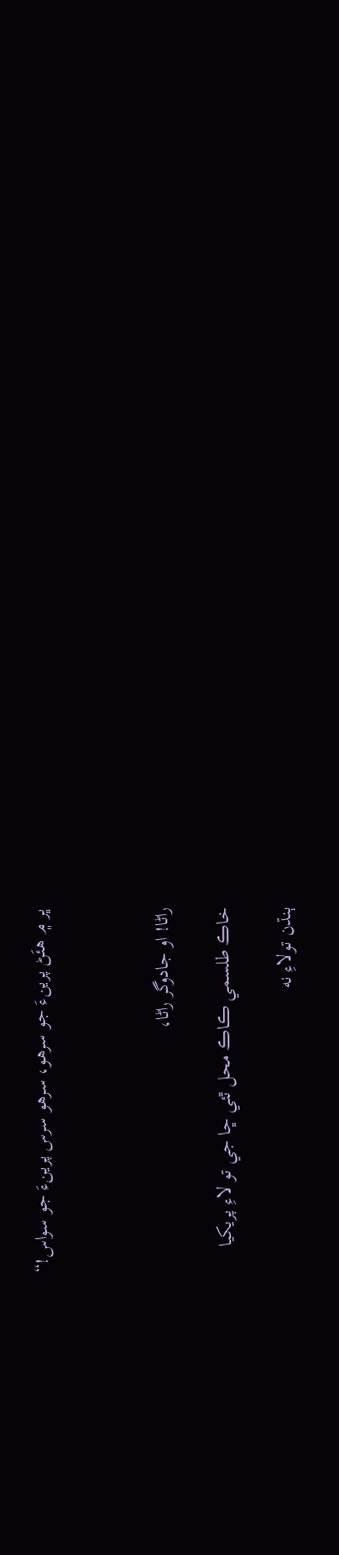ڀر ۾ هئَڻ پرينءَ جو سرهو، سرهو سرس پرينءَ جو سواس!“



راڻا! او جادوگر راڻا،

خاڪ طلسمي ڪاڪ محل ٿئي ڇا جي تو لاءِ پريکيا

ٻنڌن تولاءِ نه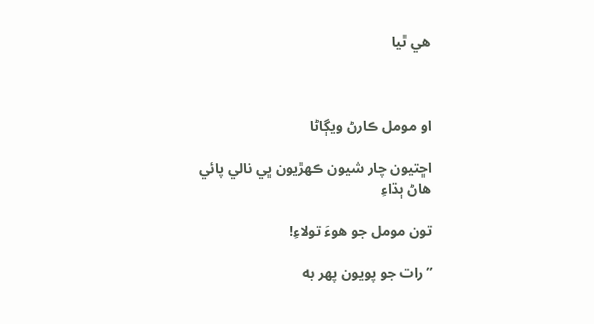هي ٿيا



او مومل ڪارڻ ويڳاڻا

اڇتيون چار شيون ڪهڙيون ڀي نالي پائي هاڻ ٻڌاءِ

تون مومل جو هوءَ تولاءِ!

”رات جو پويون پهر به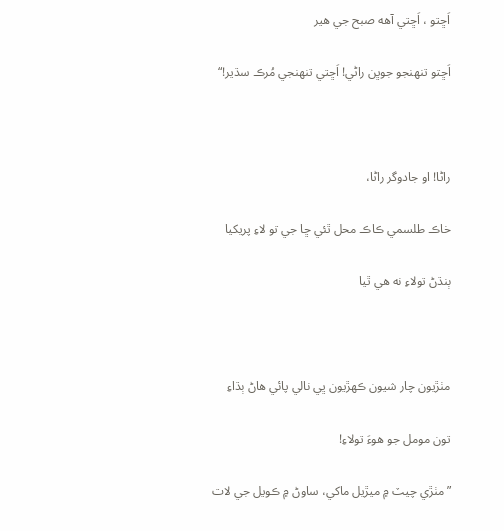اَڇتو ، اَڇتي آهه صبح جي هير

اَڇتو تنهنجو جوڀن راڻي! اَڇتي تنهنجي مُرڪ سڌير!“



راڻا! او جادوگر راڻا،

خاڪ طلسمي ڪاڪ محل ٿئي ڇا جي تو لاءِ پريکيا

ٻنڌڻ تولاءِ نه هي ٿيا



مٺڙيون چار شيون ڪهڙيون ڀي نالي پائي هاڻ ٻڌاءِ

تون مومل جو هوءَ تولاءِ!

”مٺڙي چيٽ ۾ ميڙيل ماکي، ساوڻ ۾ ڪويل جي لات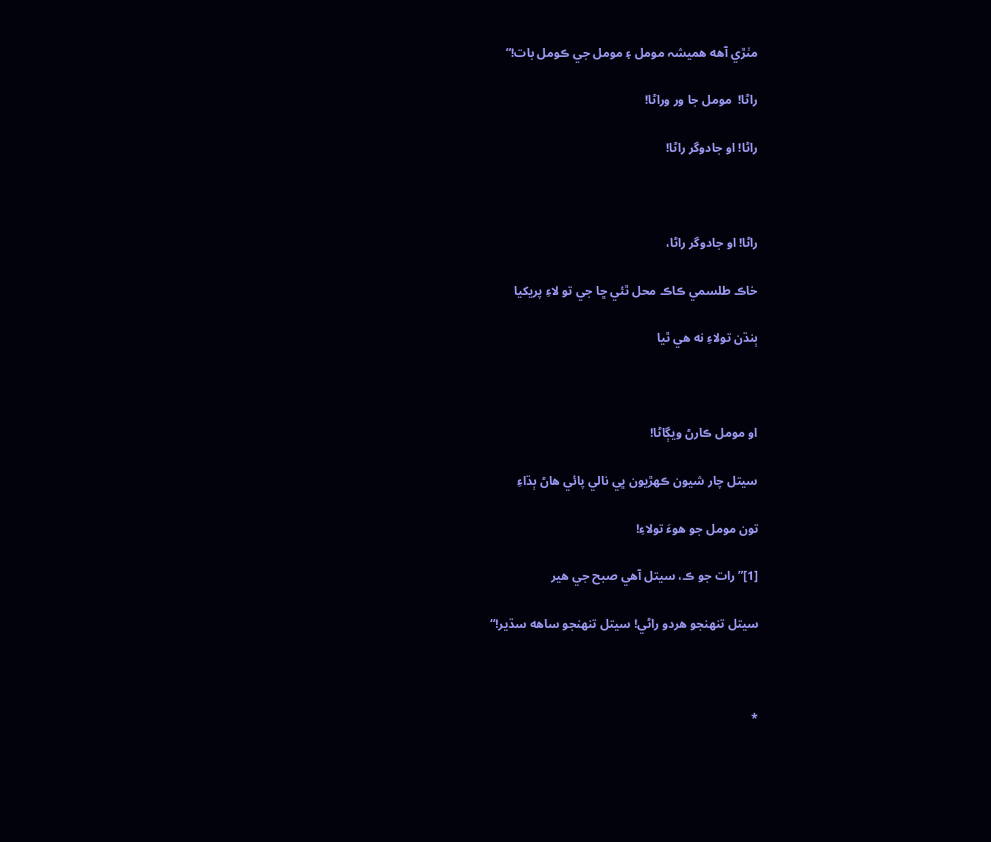مٺڙي آهه هميشہ مومل ۽ مومل جي ڪومل بات!“

راڻا!  مومل جا ور وراڻا!

راڻا! او جادوگر راڻا!



راڻا! او جادوگر راڻا،

خاڪ طلسمي ڪاڪ محل ٿئي ڇا جي تو لاءِ پريکيا

ٻنڌن تولاءِ نه هي ٿيا



او مومل ڪارڻ ويڳاڻا!

سيتل چار شيون ڪهڙيون ڀي نالي پائي هاڻ ٻڌاءِ

تون مومل جو هوءَ تولاءِ!

[1]”رات جو ڪ، سيتل آهي صبح جي هير

سيتل تنهنجو هردو راڻي! سيتل تنهنجو ساهه سڌير!“



*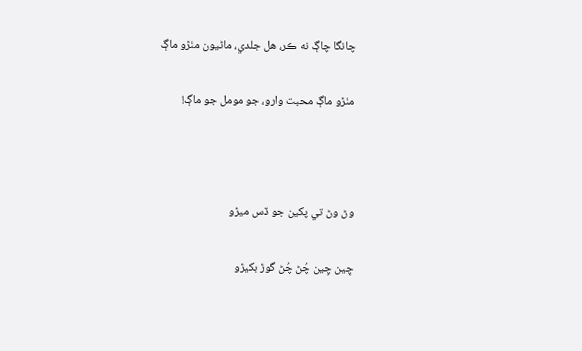چانگا چاڳ نه ڪر، هل جلدي، ماڻيون مٺڙو ماڳ

مٺڙو ماڳ محبت وارو، جو مومل جو ماڳ!



وڻ وڻ تي پکين جو ڏس ميڙو

چِين چِين چُڻ چُڻ گوڙ بکيڙو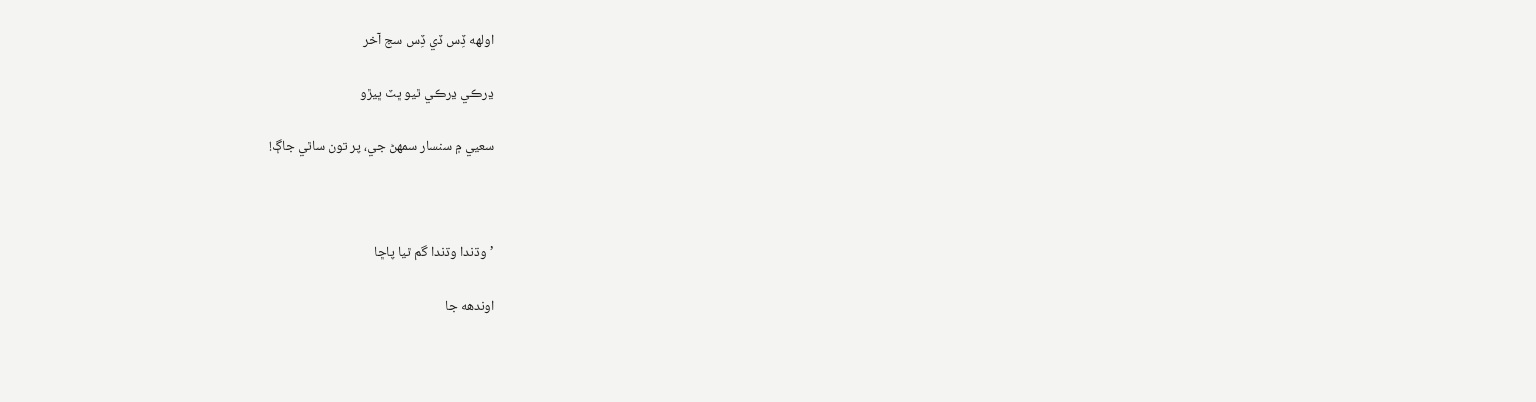اولهه ڏِس ڏي ڏِس سج آخر

ڍرڪي ڍرڪي ٿيو ڀٽ ڀيڙو

سعيي ۾ سنسار سمهڻ جي، پر تون ساٿي جاڳ!



’وڌندا وڌندا گم ٿيا پاڇا

اوندهه جا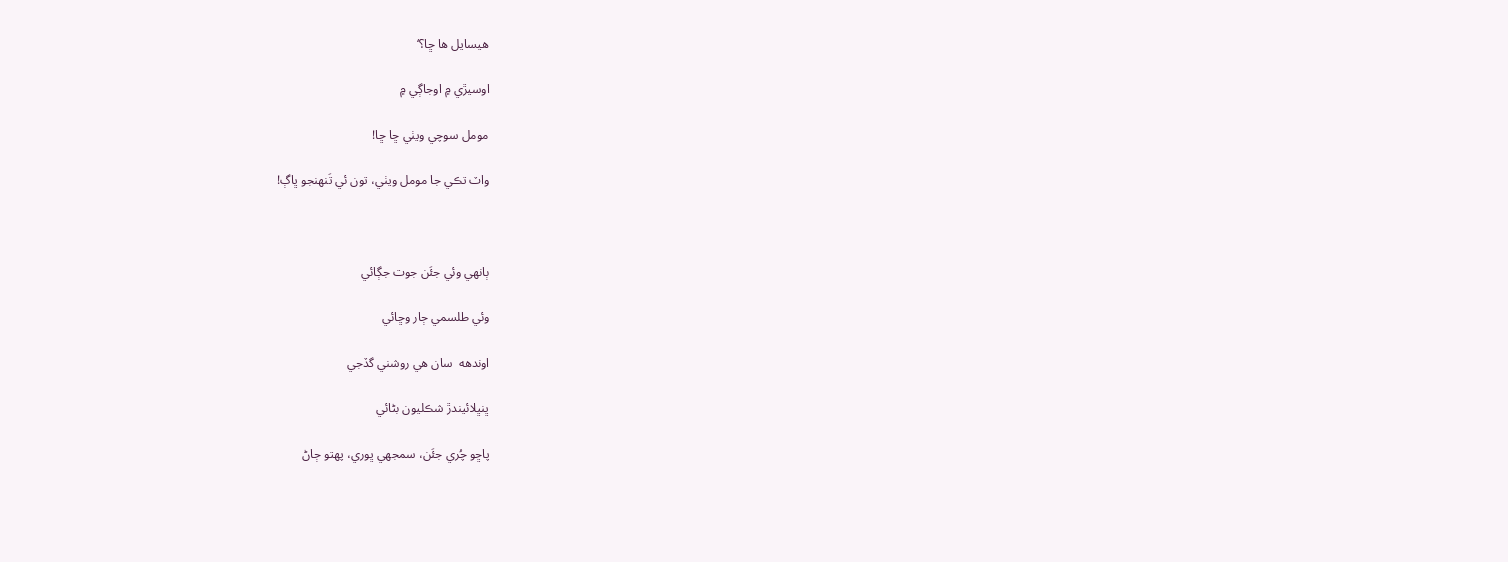هيسايل ها ڇا؟‘

اوسيڙي ۾ اوجاڳي ۾

مومل سوچي ويٺي ڇا ڇا!

واٽ تڪي جا مومل ويٺي، تون ئي تَنهنجو ڀاڳ!



ٻانهي وئي جئَن جوت جڳائي

وئي طلسمي ڄار وڇائي

اوندهه  سان هي روشني گڏجي

ڀنڀلائيندڙ شڪليون بڻائي

پاڇو چُري جئَن، سمجهي ڀوري، پهتو ڄاڻ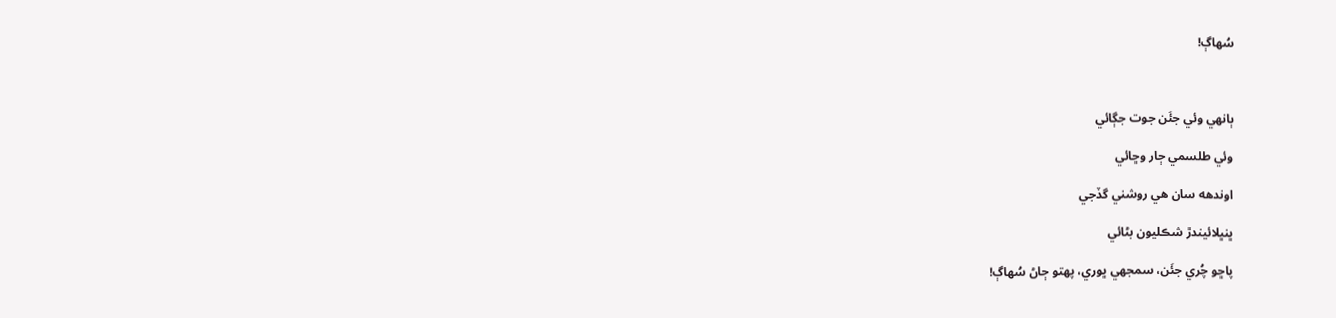سُهاڳ!



ٻانهي وئي جئَن جوت جڳائي

وئي طلسمي ڄار وڇائي

اوندهه سان هي روشني گڏجي

ڀنڀلائيندڙ شڪليون بڻائي

پاڇو چُري جئَن، سمجهي ڀوري، پهتو ڄاڻ سُهاڳ!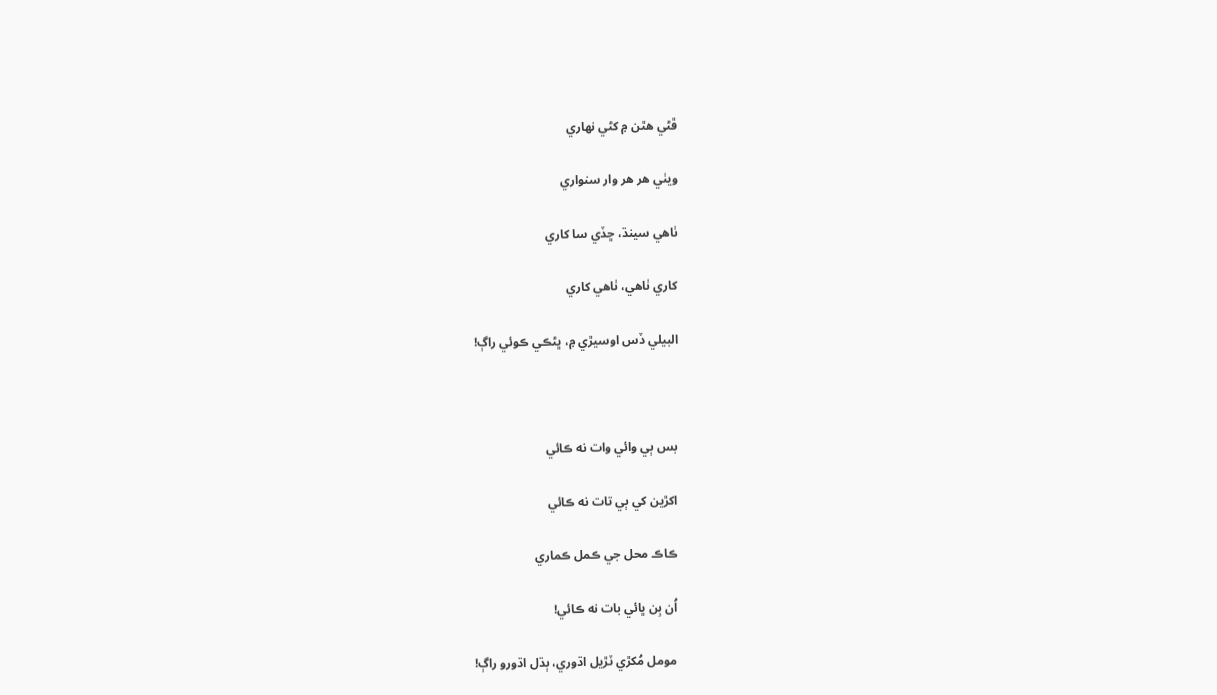ڦڻي هٿن ۾ کڻي نهاري

ويٺي هر هر وار سنواري

ٺاهي سينڌ، ڇڏي سا کاري

کاري ٺاهي، ٺاهي کاري

البيلي ڏس اوسيڙي ۾، ڀڻڪي ڪوئي راڳ!



بس ٻي وائي وات نه ڪائي

اکڙين کي ٻي تات نه ڪائي

ڪاڪ محل جي ڪمل ڪماري

اُن بِن ڀائي بات نه ڪائي!

مومل مُکڙي ٽڙيل اڌوري، ٻڌل اڌورو راڳ!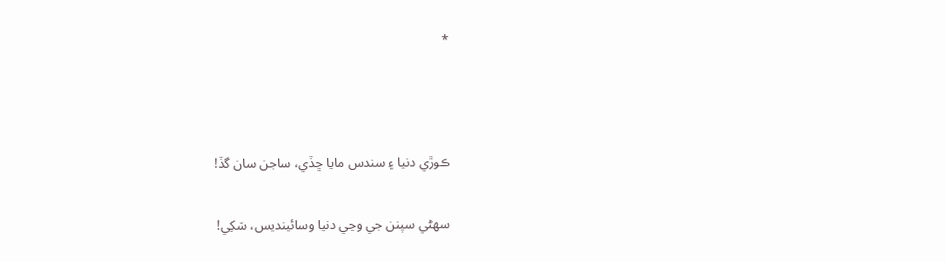*



ڪوڙي دنيا ۽ سندس مايا ڇڏي، ساجن سان گڏ!

سهڻي سپنن جي وڃي دنيا وسائينديس، سَکِي!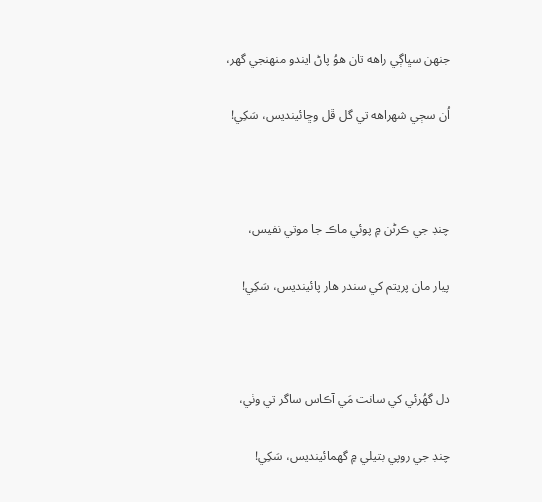جنهن سڀاڳي راهه تان هوُ پاڻ ايندو منهنجي گهر،

اُن سڄي شهراهه تي گل ڦل وڇائينديس، سَکِي!



چنڊ جي ڪرڻن ۾ پوئي ماڪ جا موتي نفيس،

پيار مان پريتم کي سندر هار پائينديس، سَکِي!



دل گهُرئي کي سانت مَي آڪاس ساگر تي وٺي،

چنڊ جي روپي بتيلي ۾ گهمائينديس، سَکِي!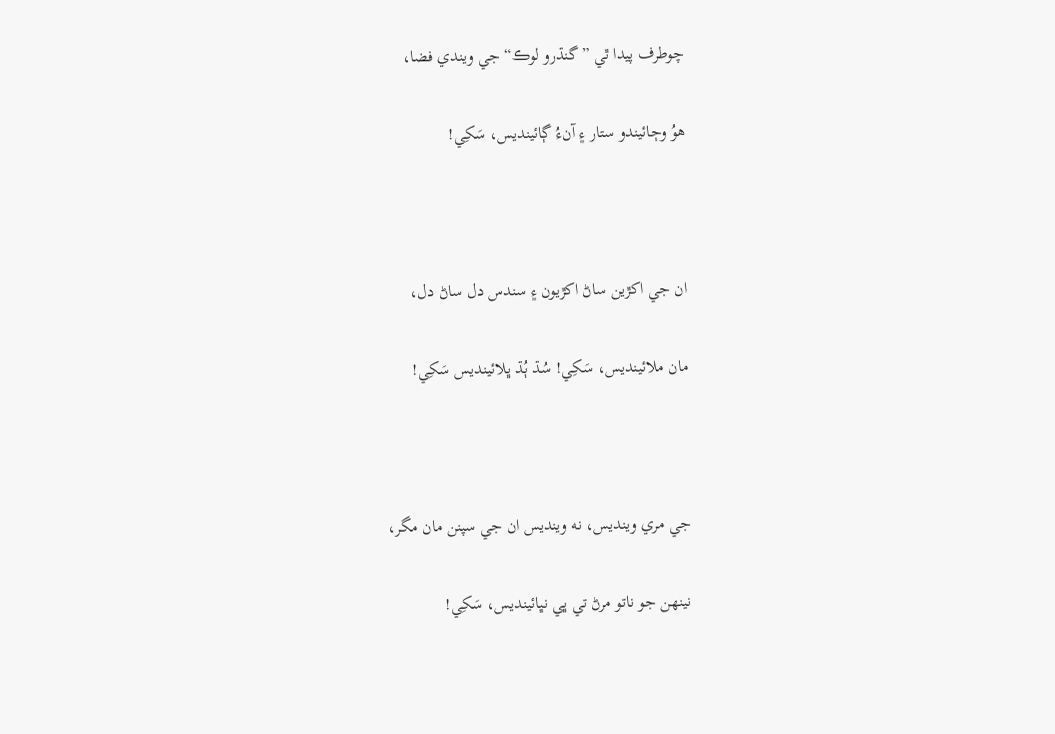چوطرف پيدا ٿي ”گنڌرو لوڪ“ جي ويندي فضا،

هوُ وڄائيندو ستار ۽ آنءُ ڳائينديس، سَکِي!



ان جي اکڙين ساڻ اکڙيون ۽ سندس دل ساڻ دل،

مان ملائينديس، سَکِي! سُڌ ٻُڌ ڀلائينديس سَکِي!



جي مري وينديس، نه وينديس ان جي سپنن مان مگر،

نينهن جو ناتو مرڻ تي ڀي نڀائينديس، سَکِي!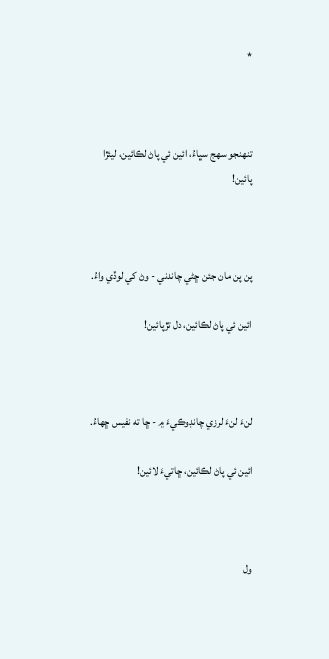*



تنهنجو سهج سڀاءُ، ائين ئي پاڻ لڪائين، ليئڙا پائين!



پن پن مان جئن ڇڻي چاندني - وڻ کي لوڏي واءُ.

ائين ئي پاڻ لڪائين، دل تڙپائين!



لنءَ لنءَ لرزي چانڊوڪيءَ ۾ - ڇا ته نفيس ڇهاءُ.

ائين ئي پاڻ لڪائين، ڇاتيءَ لائين!



ول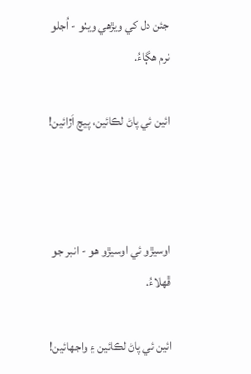جئن دل کي ويڙهي ويٺو - اُجلو نرم هڳاءُ.

ائين ئي پاڻ لڪائين، پيچ اَڙائين!



اوسيڙو ئي اوسيڙو هو - انبر جو ڦهلاءُ.

ائين ئي پاڻ لڪائين ۽ واجهائين!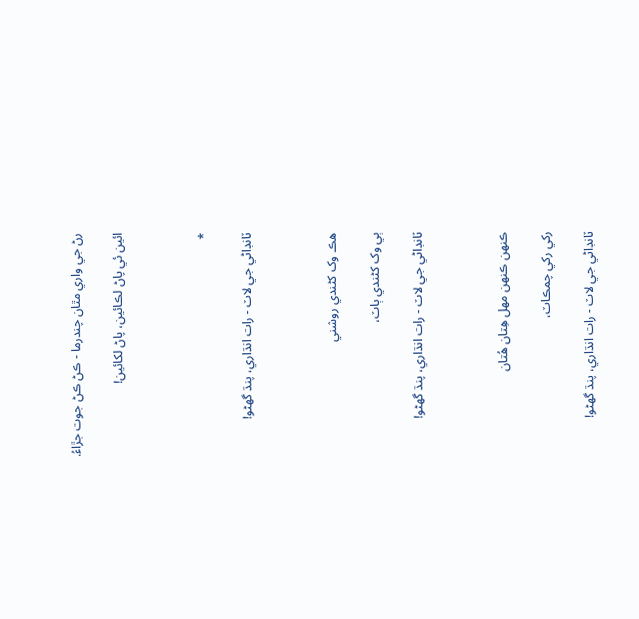رڻ جي واري مٿان چندرما - ڪڻ ڪڻ جوت جڙاءُ.

ائين ئي پاڻ لڪائين، پاڻ لکائين!



*

ٽانڊاڻي جي لاٽ - رات انڌاري، پنڌ گهڻو!



هڪ وک کڻندي روشني

ٻي وک کڻندي ٻاٽ،

ٽانڊاڻي جي لاٽ - رات انڌاري، پنڌ گهڻو!



ڪنهن ڪنهن مهل هِتان هُتان

رکي رکي چمڪاٽ،

ٽانڊاڻي جي لاٽ - رات انڌاري، پنڌ گهڻو!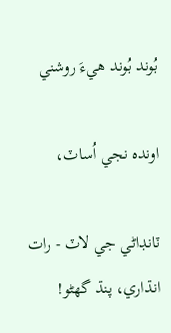بُوند بُوند هيءَ روشني

اونده نجي اُساٽ،

ٽانڊاڻي جي لاٽ - رات انڌاري، پنڌ گهڻو!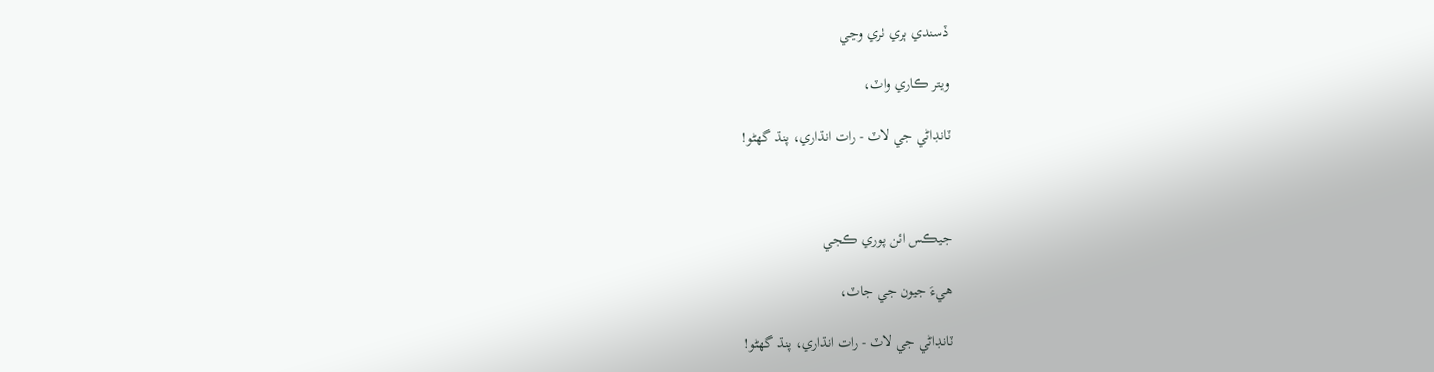ڏسندي ٻري ٺري وڃي

ويتر ڪاري واٽ،

ٽانڊاڻي جي لاٽ - رات انڌاري، پنڌ گهڻو!



جيڪس ائن پوري ڪجي

هيءَ جيون جي جاٽ،

ٽانڊاڻي جي لاٽ - رات انڌاري، پنڌ گهڻو!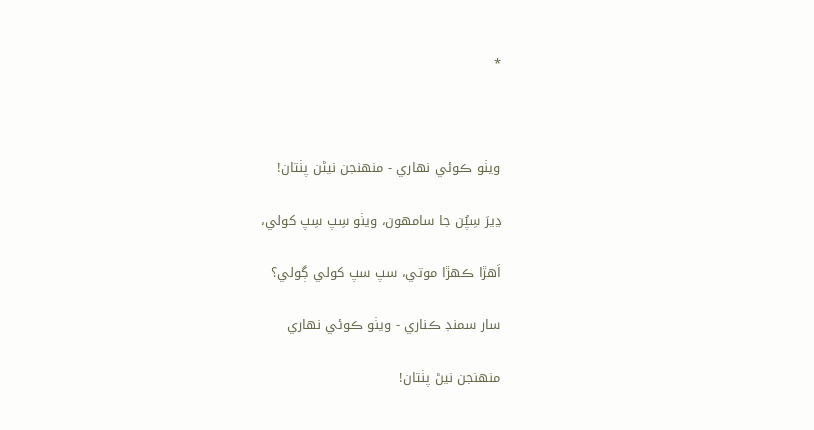*



ويٺو ڪوئي نهاري - منهنجن نيڻن پٺتان!

ڍيرَ سِپُن جا سامهون، ويٺو سِپ سِپ کولي،

اَهڙا ڪهڙا موتي، سپ سپ کولي ڳولي؟

سار سمنڊ ڪناري - ويٺو ڪوئي نهاري

منهنجن نيڻ پٺتان!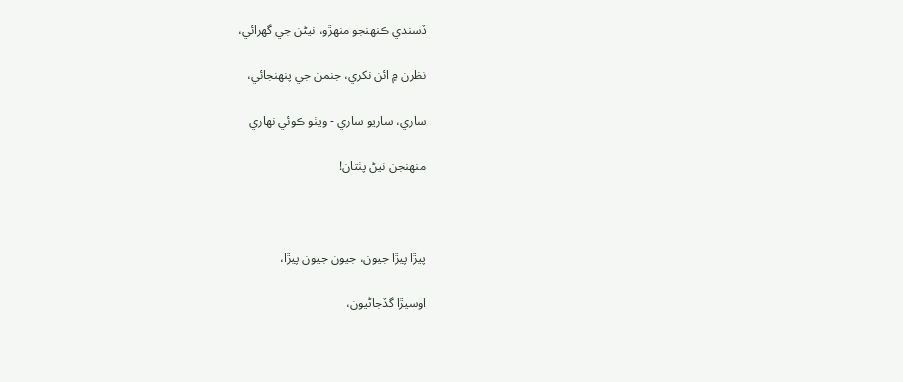ڏسندي ڪنهنجو منهڙو، نيڻن جي گهرائي،

نظرن ۾ ائن نکري، جنمن جي پنهنجائي،

ساري، ساريو ساري - ويٺو ڪوئي نهاري

منهنجن نيڻ پٺتان!



پيڙا پيڙا جيون، جيون جيون پيڙا،

اوسيڙا گڏجاڻيون،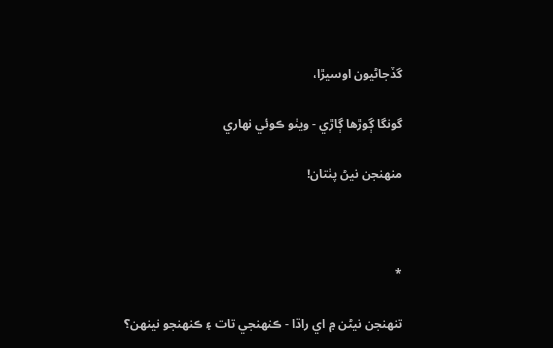گڏجاڻيون اوسيڙا،

گونگا ڳوڙها ڳاڙي - ويٺو ڪوئي نهاري

منهنجن نيڻ پٺتان!



*

تنهنجن نيڻن ۾ اي راڌا - ڪنهنجي تات ۽ ڪنهنجو نينهن؟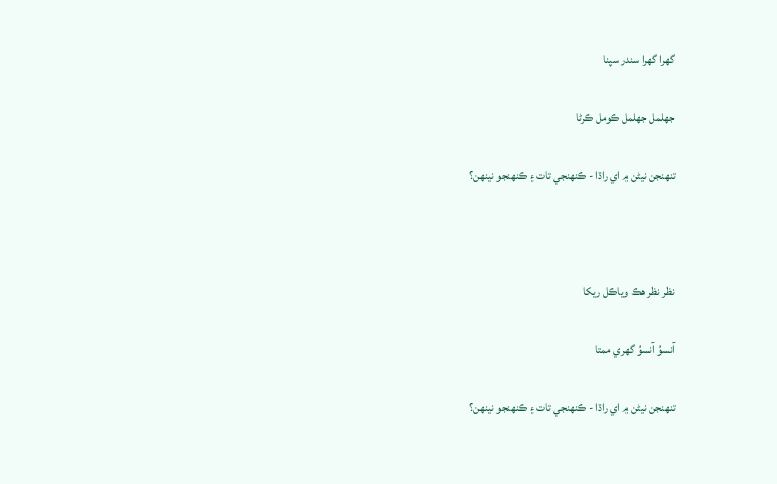گهرا گهرا سندر سپنا

جهلمل جهلمل ڪومل ڪرڻا

تنهنجن نيڻن ۾ اي راڌا - ڪنهنجي تات ۽ ڪنهنجو نينهن؟



نظر نظر هڪ وياڪل ريکا

آنسوُ آنسوُ گهري ممتا

تنهنجن نيڻن ۾ اي راڌا - ڪنهنجي تات ۽ ڪنهنجو نينهن؟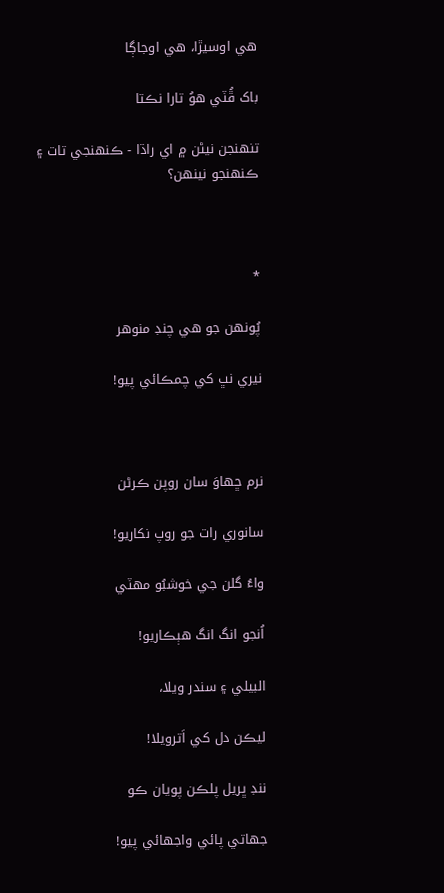هي اوسيڙا، هي اوجاڳا

باک ڦُٽي هوُ تارا نڪتا

تنهنجن نيڻن ۾ اي راڌا - ڪنهنجي تات ۽ ڪنهنجو نينهن؟



*

پُونهن جو هي چنڊ منوهر

نيري نڀ کي چمڪائي پيو!



نرم ڇهاوَ سان روپن ڪرڻن

سانوري رات جو روپ نکاريو!

واءُ گلن جي خوشبُو مهٽي

اُنجو انگ انگ هٻڪاريو!

البيلي ۽ سندر ويلا،

ليڪن دل کي اَترويلا!

ننڊ ڀريل پلڪن پويان ڪو

جهاتي پائي واجهائي پيو!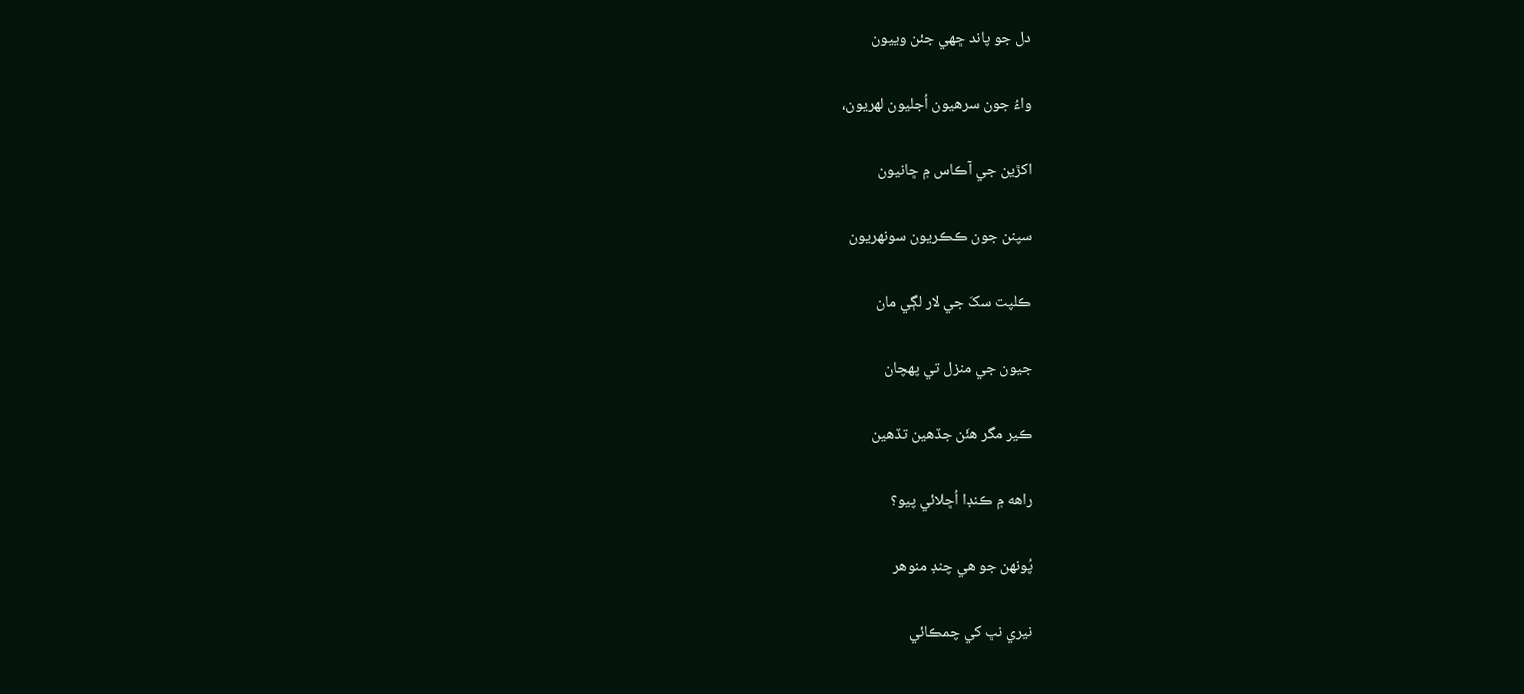دل جو پاند ڇهي جئن وييون

واءُ جون سرهيون اُجليون لهريون،

اکڙين جي آڪاس ۾ ڇانيون

سپنن جون ڪڪريون سونهريون

ڪلپت سکَ جي لار لڳي مان

جيون جي منزل تي پهچان

ڪير مگر هئَن جڏهين تڏهين

راهه ۾ ڪنڊا اُڇلائي پيو؟

پُونهن جو هي چنڊ منوهر

نيري نڀ کي چمڪائي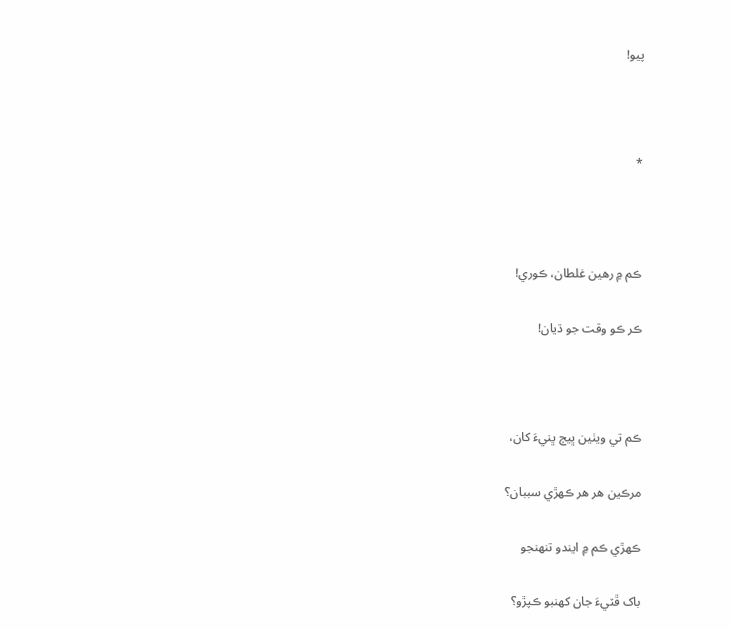پيو!



*



ڪم ۾ رهين غلطان، ڪوري!

ڪر ڪو وقت جو ڌيان!



ڪم تي ويٺين ڀيڄ ڀنيءَ کان،

مرڪين هر هر ڪهڙي سببان؟

ڪهڙي ڪم ۾ ايندو تنهنجو

باک ڦٽيءَ جان کهنبو ڪپڙو؟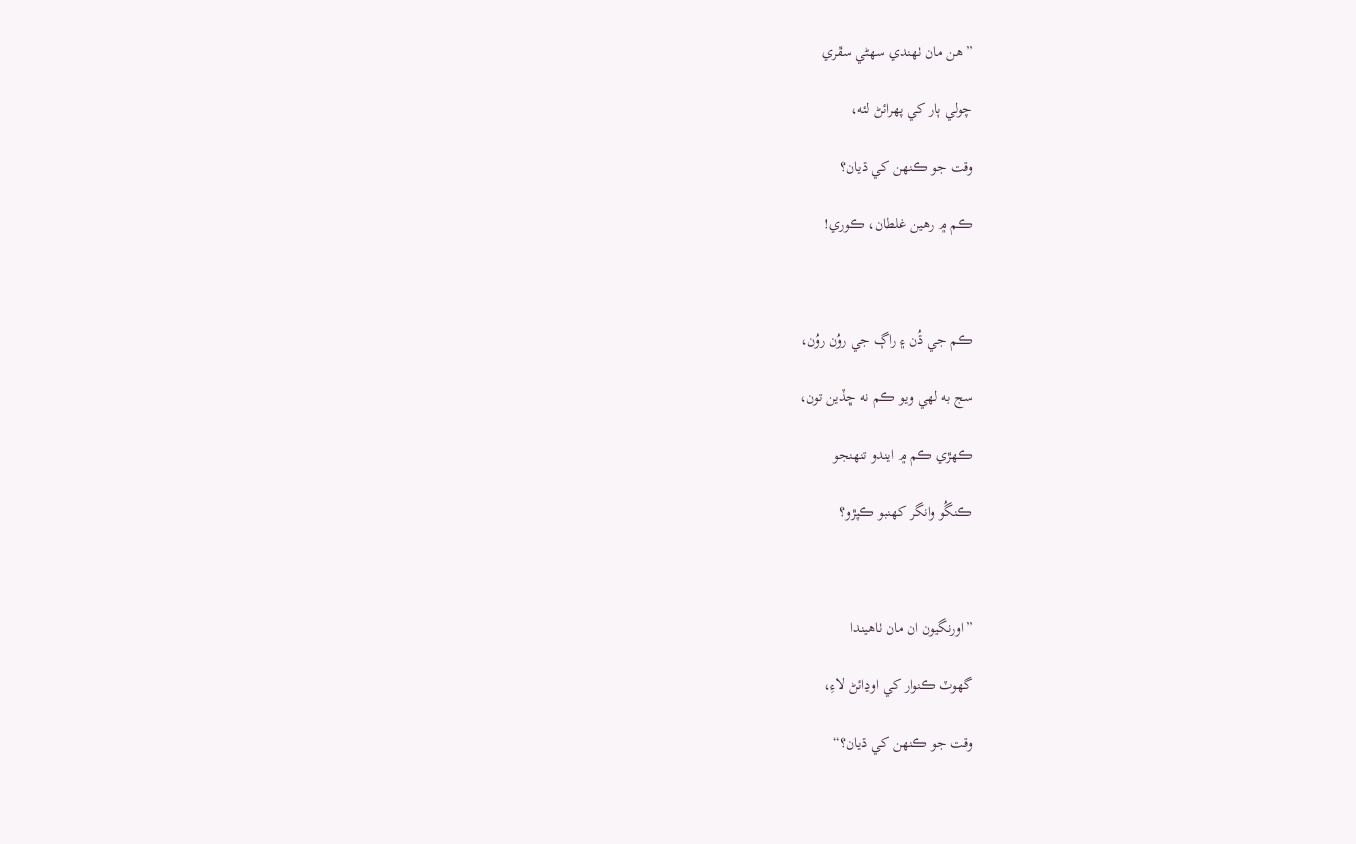”هن مان ٺهندي سهڻي سڦري

چولي ٻار کي پهرائڻ لئه،

وقت جو ڪنهن کي ڌيان؟

ڪم ۾ رهين غلطان، ڪوري!



ڪم جي ڌُن ۽ راڳ جي روُن روُن،

سج به لهي ويو ڪم نه ڇڏين تون،

ڪهڙي ڪم ۾ ايندو تنهنجو

ڪنگُو وانگر کهنبو ڪپڙو؟



”اورنگيون ان مان ٺاهيندا

گهوٽ ڪنوار کي اوڍائڻ لاءِ،

وقت جو ڪنهن کي ڌيان؟“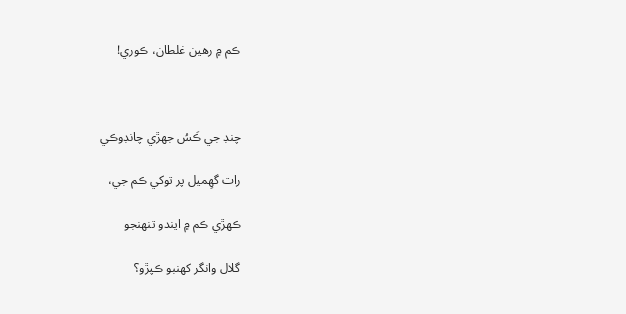ڪم ۾ رهين غلطان، ڪوري!



چنڊ جي ڪَسُ جهڙي چانڊوڪي

رات گهِميل پر توکي ڪم جي،

ڪهڙي ڪم ۾ ايندو تنهنجو

گلال وانگر کهنبو ڪپڙو؟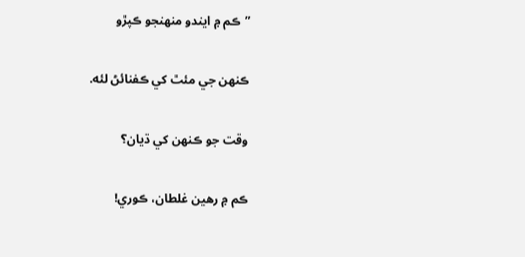”ڪم ۾ ايندو منهنجو ڪپڙو

ڪنهن جي مئٿ کي ڪفنائڻ لئه.

وقت جو ڪنهن کي ڌيان؟

ڪم ۾ رهين غلطان، ڪوري!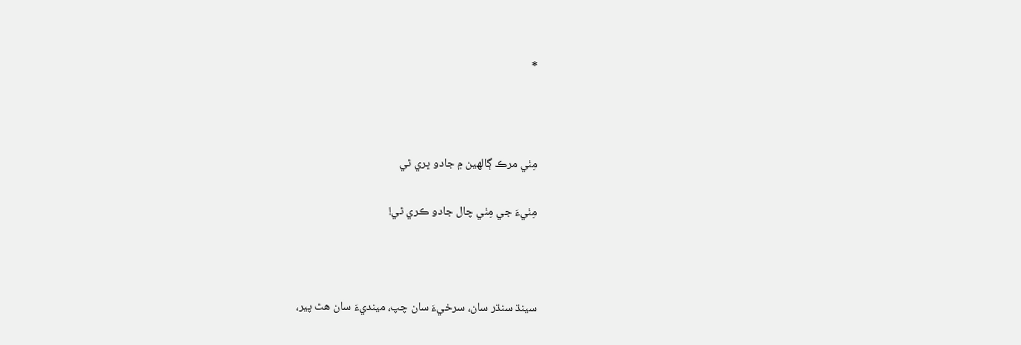*



مِٺي مرڪ ڳالهين ۾ جادو ڀري ٿي

مِٺيءَ جي مِٺي چال جادو ڪري ٿي!



سينڌ سنڌر سان، سرخيءَ سان چپ، مينديءَ سان هٿ پير،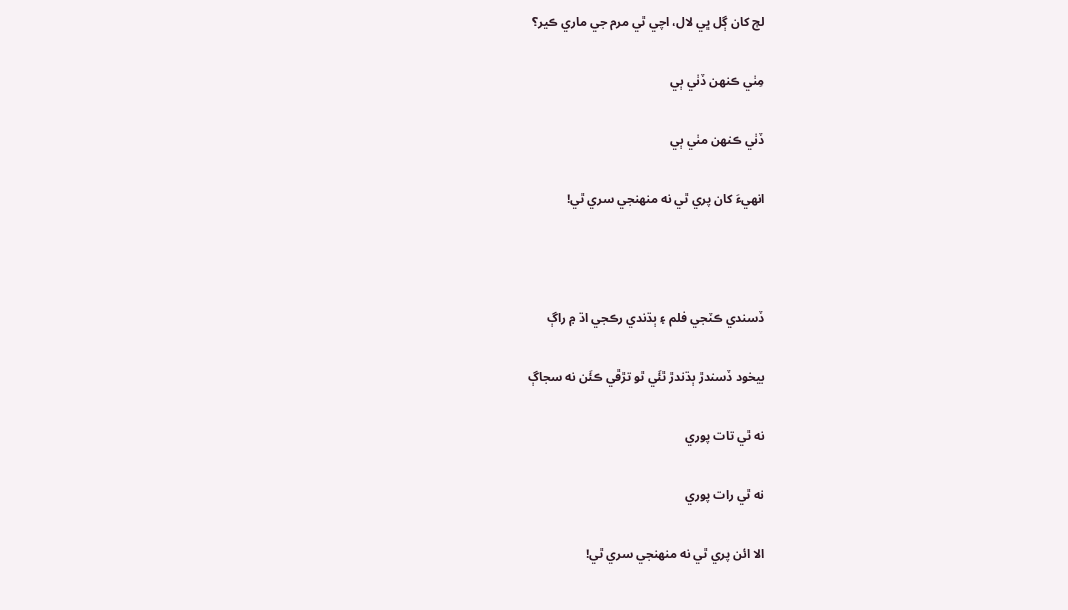لڄ کان ڳل ڀي لال، اچي ٿي مرم جي ماري ڪير؟

مِٺي ڪنهن ڏٺي ٻي

ڏٺي ڪنهن مٺي ٻي

انهيءَ کان پري ٿي نه منهنجي سري ٿي!



ڏسندي ڪٽجي فلم ۽ ٻڌندي رڪجي اڌ ۾ راڳ

بيخود ڏسندڙ ٻڌندڙ ٿئَي ٿو تڙڦي ڪئَن نه سجاڳ

نه ٿي تات پوري

نه ٿي رات پوري

الا ائن پري ٿي نه منهنجي سري ٿي!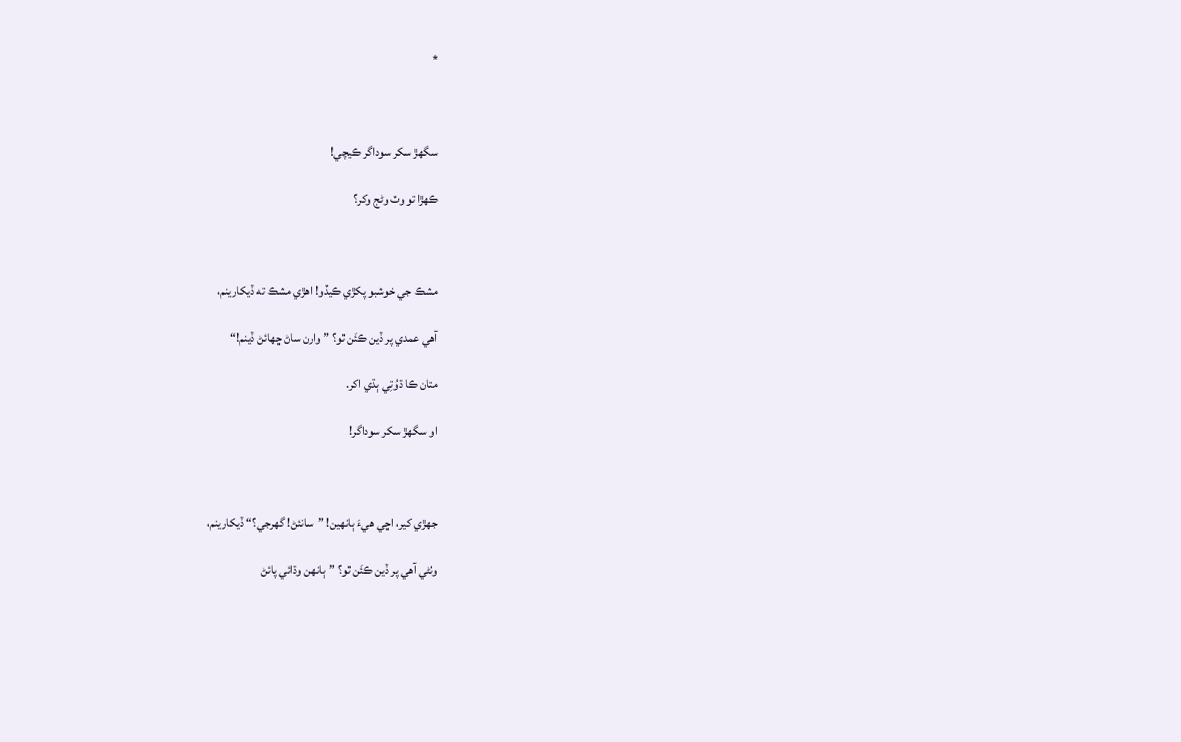*



سگهڙ سکر سوداگر ڪيچي!

ڪهڙا تو وٽ وڻج وکر؟



مشڪ جي خوشبو پکڙي ڪيڏو! اهڙي مشڪ ته ڏيکارينم،

آهي عمدي پر ڏين ڪئَن ٿو؟ ”وارن ساڻ ڇهائڻ ڏينم!“

متان ڪا ڌوُتِي ٻڌي اکر.

او سگهڙ سکر سوداگر!



جهڙي کير، اڇي هيءَ ٻانهين! ”سانئڻ! گهرجي؟“ ڏيکارينم،

وٺڻي آهي پر ڏين ڪئَن ٿو؟ ”ٻانهن وڌائي پائڻ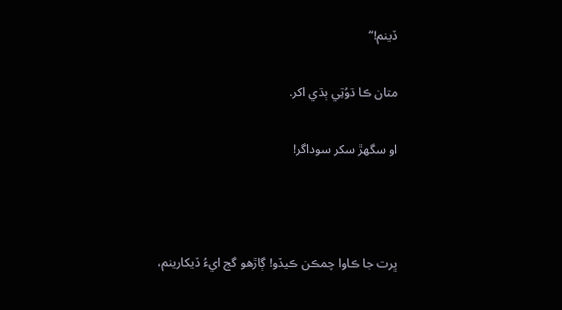ڏينم!“

متان ڪا ڌوُتِي ٻڌي اکر.

او سگهڙ سکر سوداگر!



ڀرت جا ڪاوا چمڪن ڪيڏو! ڳاڙهو گج ايءُ ڏيکارينم،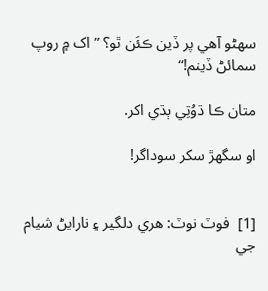سهڻو آهي پر ڏين ڪئَن ٿو؟ ”اک ۾ روپ سمائڻ ڏينم!“

متان ڪا ڌوُتِي ٻڌي اکر.

او سگهڙ سکر سوداگر!


[1]  فوٽ نوٽ: هري دلگير ۽ نارايڻ شيام جي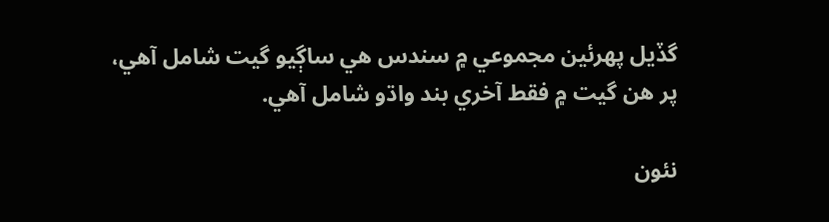گڏيل پهرئين مجموعي ۾ سندس هي ساڳيو گيت شامل آهي، پر هن گيت ۾ فقط آخري بند واڌو شامل آهي.

نئون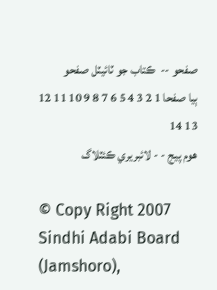صفحو --  ڪتاب جو ٽائيٽل صفحو
ٻيا صفحا 1 2 3 4 5 6 7 8 9 10 11 12 13 14
هوم پيج - - لائبريري ڪئٽلاگ

© Copy Right 2007
Sindhi Adabi Board (Jamshoro),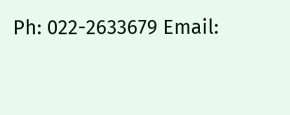Ph: 022-2633679 Email: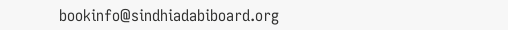bookinfo@sindhiadabiboard.org